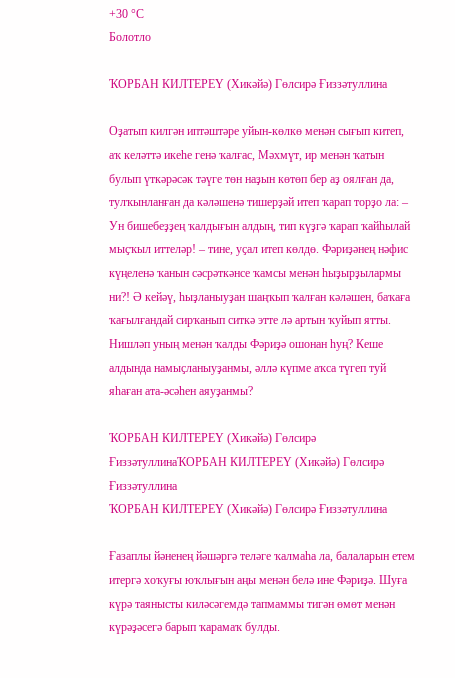+30 °С
Болотло

ҠОРБАН КИЛТЕРЕҮ (Хикәйә) Гөлсирә Ғиззәтуллина

Оҙатып килгән иптәштәре уйын-көлкө менән сығып китеп, аҡ келәттә икеһе генә ҡалғас, Мәхмүт, ир менән ҡатын булып үткәрәсәк тәүге төн наҙын көтөп бер аҙ оялған да, тулҡынланған да кәләшенә тишерҙәй итеп ҡарап торҙо ла: – Ун бишебеҙҙең ҡалдығын алдың, тип күҙгә ҡарап ҡайһылай мыҫҡыл иттеләр! – тине, уҫал итеп көлдө. Фәриҙәнең нәфис күңеленә ҡанын сәсрәткәнсе ҡамсы менән һыҙырҙылармы ни?! Ә кейәү, һыҙланыуҙан шаңҡып ҡалған кәләшен, баҡаға ҡағылғандай сирҡанып ситкә этте лә артын ҡуйып ятты. Нишләп уның менән ҡалды Фәриҙә ошонан һуң? Кеше алдында намыҫланыуҙанмы, әллә күпме аҡса түгеп туй яһаған ата-әсәһен аяуҙанмы?

ҠОРБАН КИЛТЕРЕҮ (Хикәйә) Гөлсирә ҒиззәтуллинаҠОРБАН КИЛТЕРЕҮ (Хикәйә) Гөлсирә Ғиззәтуллина
ҠОРБАН КИЛТЕРЕҮ (Хикәйә) Гөлсирә Ғиззәтуллина

Ғазаплы йәненең йәшәргә теләге ҡалмаһа ла, балаларын етем итергә хоҡуғы юҡлығын аңы менән белә ине Фәриҙә. Шуға күрә таянысты киләсәгемдә тапмаммы тигән өмөт менән күрәҙәсегә барып ҡарамаҡ булды.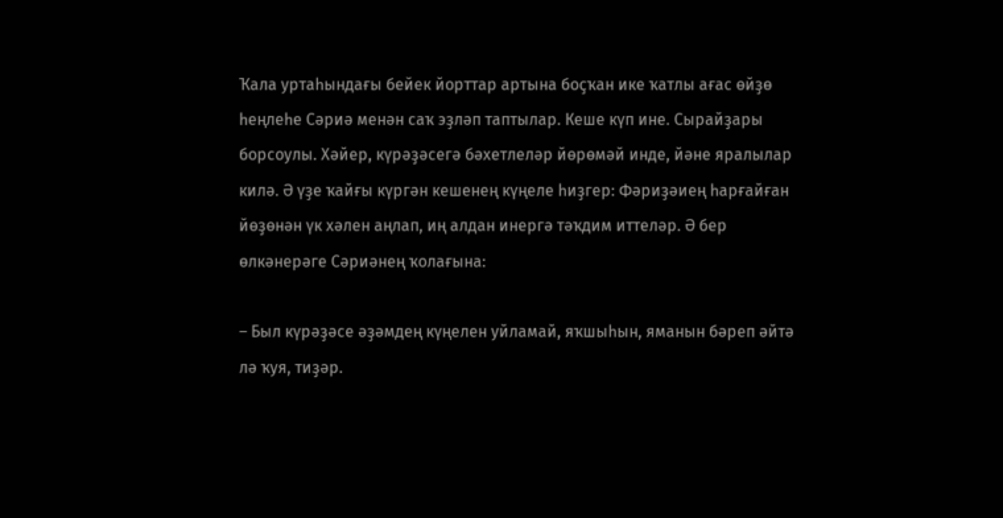Ҡала уртаһындағы бейек йорттар артына боҫҡан ике ҡатлы ағас өйҙө һеңлеһе Сәриә менән саҡ эҙләп таптылар. Кеше күп ине. Сырайҙары борсоулы. Хәйер, күрәҙәсегә бәхетлеләр йөрөмәй инде, йәне яралылар килә. Ә үҙе ҡайғы күргән кешенең күңеле һиҙгер: Фәриҙәиең һарғайған йөҙөнән үк хәлен аңлап, иң алдан инергә тәҡдим иттеләр. Ә бер өлкәнерәге Сәриәнең ҡолағына:

– Был күрәҙәсе әҙәмдең күңелен уйламай, яҡшыһын, яманын бәреп әйтә лә ҡуя, тиҙәр.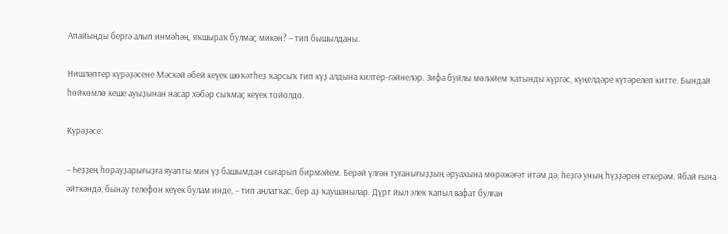Апайыңды бергә алып инмәһәң, яҡшыраҡ булмаҫ микән? – тип бышылданы.

Нишләптер күрәҙәсене Мәскәй әбей кеүек шөҡәтһеҙ ҡарсыҡ тип күҙ алдына килтер-гәйнеләр. Зифа буйлы мөләйем ҡатынды күргәс, күңелдәре күтәрелеп китте. Бындай һөйкөмлө кеше ауыҙынан насар хәбәр сыҡмаҫ кеүек тойолдо.

Күрәҙәсе:

– Һеҙҙең һорауҙарығыҙға яуапты мин үҙ башымдан сығарып бирмәйем. Берәй үлгән туғанығыҙҙың әруахына мөрәжәғәт итәм дә, һеҙгә уның һүҙҙәрен еткерәм. Ябай ғына әйткәндә, бынау телефон кеүек булам инде, – тип аңлатҡас, бер аҙ ҡаушанылар. Дүрт йыл элек ҡапыл вафат булған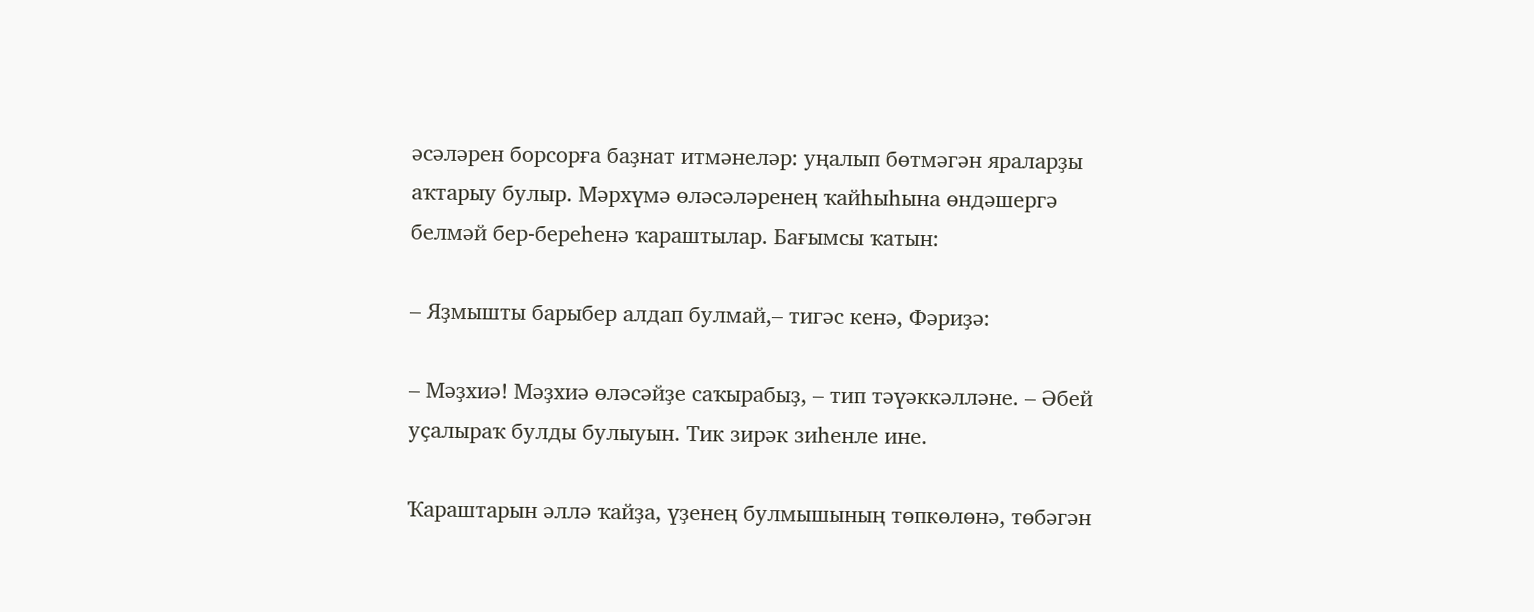әсәләрен борсорға баҙнат итмәнеләр: уңалып бөтмәгән яраларҙы аҡтарыу булыр. Мәрхүмә өләсәләренең ҡайһыһына өндәшергә белмәй бер-береһенә ҡараштылар. Бағымсы ҡатын:

– Яҙмышты барыбер алдап булмай,– тигәс кенә, Фәриҙә:

– Мәҙхиә! Мәҙхиә өләсәйҙе саҡырабыҙ, – тип тәүәккәлләне. – Әбей уҫалыраҡ булды булыуын. Тик зирәк зиһенле ине.

Ҡараштарын әллә ҡайҙа, үҙенең булмышының төпкөлөнә, төбәгән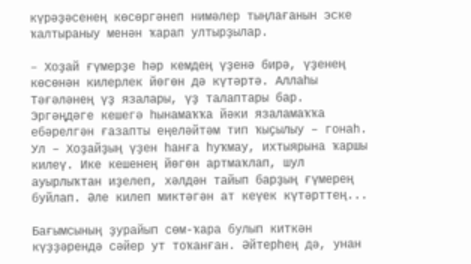күрәҙәсенең көсөргәнеп нимәлер тыңлағанын эске ҡалтыраныу менән ҡарап ултырҙылар.

– Хоҙай ғүмерҙе һәр кемдең үҙенә бирә, үҙенең көсөнән килерлек йөгөн дә күтәртә. Аллаһы Тәғәләнең үҙ язалары, үҙ талаптары бар. Эргәңдәге кешегә һынамаҡҡа йәки язаламаҡҡа ебәрелгән ғазапты еңеләйтәм тип ҡыҫылыу – гонаһ. Ул – Хоҙайҙың үҙен һанға һуҡмау, ихтыярына ҡаршы килеү. Ике кешенең йөгөн артмаҡлап, шул ауырлыҡтан иҙелеп, хәлдән тайып барҙың ғүмерең буйлап. Әле килеп миктәгән ат кеүек күтәрттең...

Бағымсының ҙурайып сөм-ҡара булып киткән күҙҙәрендә сәйер ут тоҡанған. Әйтерһең дә, унан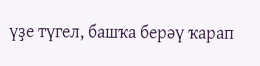үҙе түгел, башҡа берәү ҡарап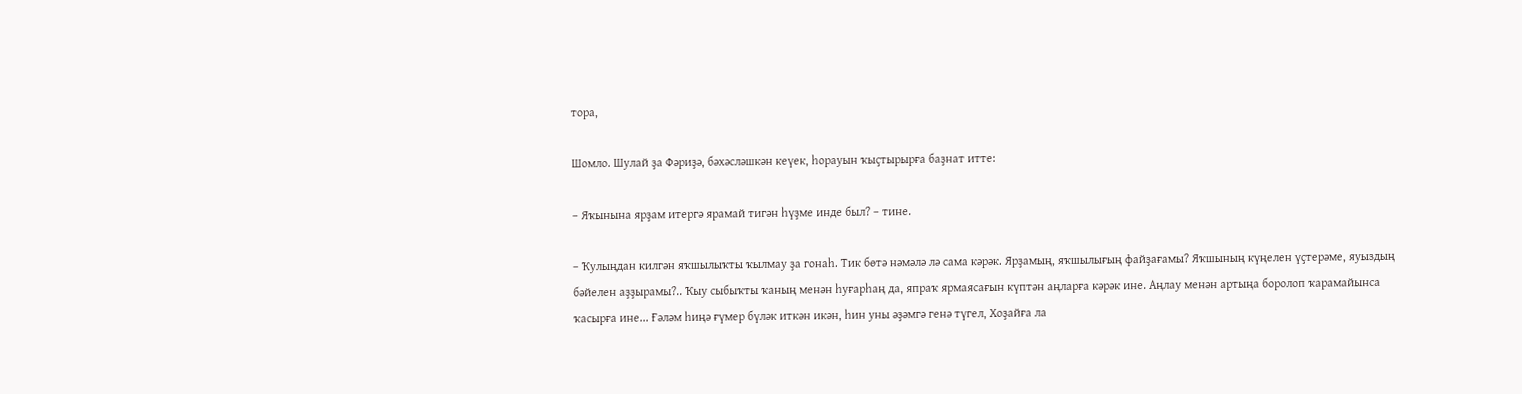тора,

Шомло. Шулай ҙа Фәриҙә, бәхәсләшкән кеүек, һорауын ҡыҫтырырға баҙнат итте:

– Яҡынына ярҙам итергә ярамай тигән һүҙме инде был? – тине.

– Ҡулыңдан килгән яҡшылыҡты ҡылмау ҙа гонаһ. Тик бөтә нәмәлә лә сама кәрәк. Ярҙамың, яҡшылығың файҙағамы? Яҡшының күңелен үҫтерәме, яуыздың бәйелен аҙҙырамы?.. Ҡыу сыбыҡты ҡаның менән һуғарһаң да, япраҡ ярмаясағын күптән аңларға кәрәк ине. Аңлау менән артыңа боролоп ҡарамайынса ҡасырға ине... Ғәләм һиңә ғүмер бүләк иткән икән, һин уны әҙәмгә генә түгел, Хоҙайға ла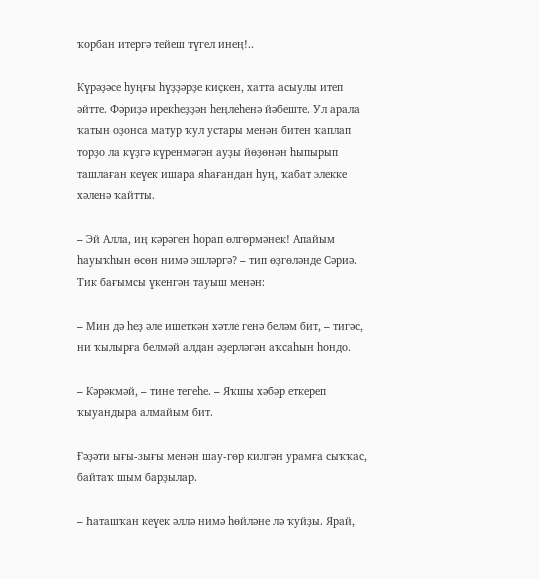ҡорбан итергә тейеш түгел инең!..

Күрәҙәсе һуңғы һүҙҙәрҙе киҫкен, хатта асыулы итеп әйтте. Фәриҙә ирекһеҙҙән һеңлеһенә йәбеште. Ул арала ҡатын оҙонса матур ҡул устары менән битен ҡаплап торҙо ла күҙгә күренмәгән ауҙы йөҙөнән һыпырып ташлаған кеүек ишара яһағандан һуң, ҡабaт элекке хәленә ҡайтты.

– Эй Алла, иң кәрәген һорап өлгөрмәнек! Апайым һауыҡһын өсөн нимә эшләргә? – тип өҙгөләнде Сәриә. Тик бағымсы үкенгән тауыш менән:

– Мин дә һеҙ әле ишеткән хәтле генә беләм бит, – тигәс, ни ҡылырға белмәй алдан әҙерләгән аҡсаһын һондо.

– Кәрәкмәй, – тине тегеһе. – Яҡшы хәбәр еткереп ҡыуандыра алмайым бит.

Ғәҙәти ығы-зығы менән шау-гөр килгән урамға сыҡҡас, байтаҡ шым барҙылар.

– Һаташҡан кеүек әллә нимә һөйләне лә ҡуйҙы. Ярай,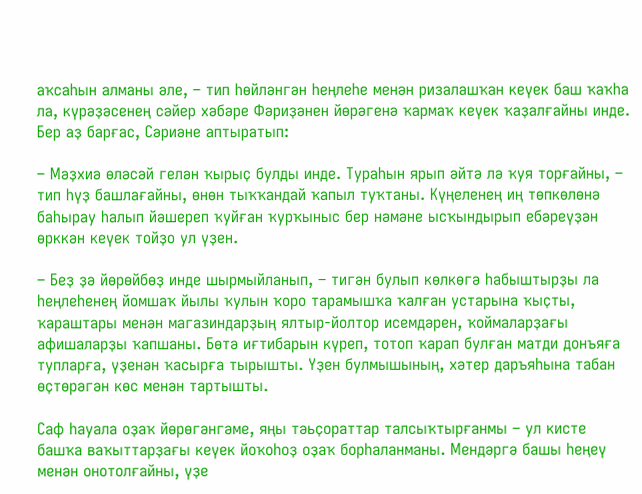аҡсаһын алманы әле, – тип һөйләнгән һеңлеһе менән ризалашҡан кеүек баш ҡаҡһа ла, күрәҙәсенең сәйер хәбәре Фәриҙәнен йөрәгенә ҡармаҡ кеүек ҡаҙалғайны инде. Бер аҙ барғас, Сәриәне аптыратып:

– Мәҙхиә өләсәй гелән ҡырыҫ булды инде. Тураһын ярып әйтә лә ҡуя торғайны, – тип һүҙ башлағайны, өнөн тыҡҡандай ҡапыл туҡтаны. Күңеленең иң төпкөлөнә баһырау һалып йәшереп ҡуйған ҡурҡыныс бер нәмәне ысҡындырып ебәреүҙән өрккән кеүек тойҙо ул үҙен.

– Беҙ ҙә йөрөйбөҙ инде шырмыйланып, – тигән булып көлкөгә һабыштырҙы ла һеңлеһенең йомшаҡ йылы ҡулын ҡоро тарамышҡа ҡалған устарына ҡыҫты, ҡараштары менән магазиндарҙың ялтыр-йолтор исемдәрен, ҡоймаларҙағы афишаларҙы ҡапшаны. Бөтә иғтибарын күреп, тотоп ҡарап булған матди донъяға тупларға, үҙенән ҡасырға тырышты. Үҙен булмышының, хәтер даръяһына табан өҫтөрәгән көс менән тартышты.

Саф һауала оҙаҡ йөрөгәнгәме, яңы тәьҫораттар талсыҡтырғанмы – ул кисте башҡа ваҡыттарҙағы кеүек йоҡоһоҙ оҙаҡ борһаланманы. Мендәргә башы һеңеү менән онотолғайны, үҙе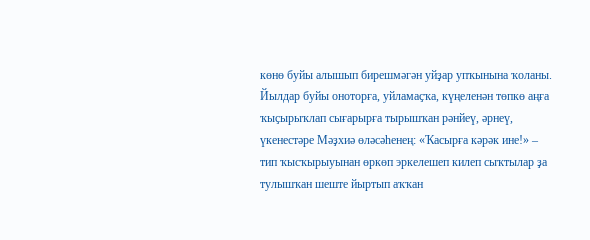көнө буйы алышып бирешмәгән уйҙар упҡынына ҡоланы. Йылдар буйы оноторға, уйламаҫҡа, күңеленән төпкө аңға ҡыҫырыҡлап сығарырға тырышҡан рәнйеү, әрнеү, үкенестәре Мәҙхиә өләсәһенең: «Ҡасырға кәрәк ине!» – тип ҡысҡырыуынан өркөп эркелешеп килеп сыҡтылар ҙа тулышҡан шеште йыртып аҡҡан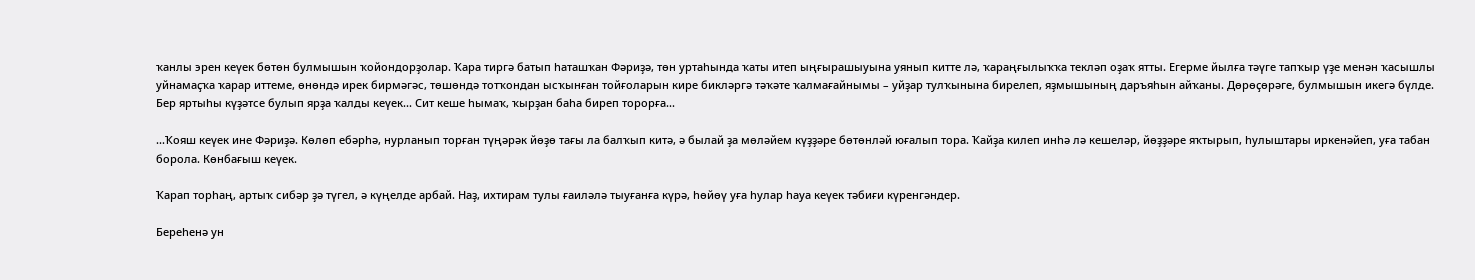ҡанлы эрен кеүек бөтөн булмышын ҡойондорҙолар. Ҡара тиргә батып һаташҡан Фәриҙә, төн уртаһында ҡаты итеп ыңғырашыуына уянып китте лә, ҡараңғылыҡҡа текләп оҙаҡ ятты. Егерме йылға тәүге тапҡыр үҙе менән ҡасышлы уйнамаҫҡа ҡарар иттеме, өнөндә ирек бирмәгәс, төшөндә тотҡондан ысҡынған тойғоларын кире бикләргә тәҡәте ҡалмағайнымы – уйҙар тулҡынына бирелеп, яҙмышының даръяһын айҡаны. Дөрөҫөрәге, булмышын икегә бүлде. Бер яртыһы күҙәтсе булып ярҙа ҡалды кеүек... Сит кеше һымаҡ, ҡырҙан баһа биреп торорға...

...Ҡояш кеүек ине Фәриҙә. Көлөп ебәрһә, нурланып торған түңәрәк йөҙө тағы ла балҡып китә, ә былай ҙа мөләйем күҙҙәре бөтөнләй юғалып тора. Ҡайҙа килеп инһә лә кешеләр, йөҙҙәре яҡтырып, һулыштары иркенәйеп, уға табан борола. Көнбағыш кеүек.

Ҡарап торһаң, артыҡ сибәр ҙә түгел, ә күңелде арбай. Наҙ, ихтирам тулы ғаиләлә тыуғанға күрә, һөйөү уға һулар һауа кеүек тәбиғи күренгәндер.

Береһенә ун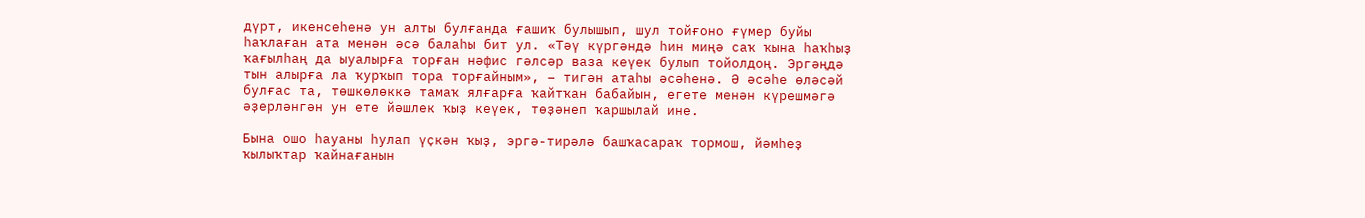дүрт, икенсеһенә ун алты булғанда ғашиҡ булышып, шул тойғоно ғүмер буйы һаҡлаған ата менән әсә балаһы бит ул. «Тәү күргәндә һин миңә саҡ ҡына һаҡһыҙ ҡағылһаң да ыуалырға торған нәфис гәлсәр ваза кеүек булып тойолдоң. Эргәңдә тын алырға ла ҡурҡып тора торғайным», – тигән атаһы әсәһенә. Ә әсәһе өләсәй булғас та, төшкөлөккә тамаҡ ялғарға ҡайтҡан бабайын, егете менән күрешмәгә әҙерләнгән ун ете йәшлек ҡыҙ кеүек, төҙәнеп ҡаршылай ине.

Бына ошо һауаны һулап үҫкән ҡыҙ, эргә-тирәлә башҡасараҡ тормош, йәмһеҙ ҡылыҡтар ҡайнағанын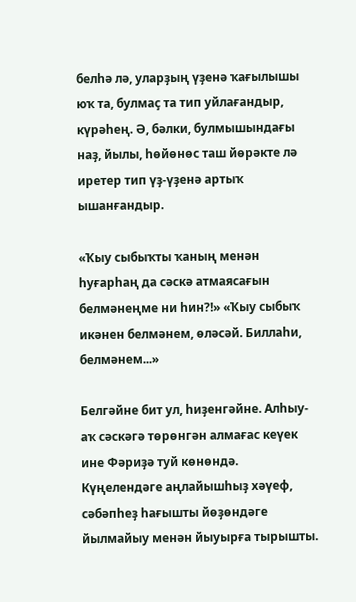белһә лә, уларҙың үҙенә ҡағылышы юҡ та, булмаҫ та тип уйлағандыр, күрәһең. Ә, бәлки, булмышындағы наҙ, йылы, һөйөнөс таш йөрәкте лә иретер тип үҙ-үҙенә артыҡ ышанғандыр.

«Ҡыу сыбыҡты ҡаның менән һуғарһаң да сәскә атмаясағын белмәнеңме ни һин?!» «Ҡыу сыбыҡ икәнен белмәнем, өләсәй. Биллаһи, белмәнем...»

Белгәйне бит ул, һиҙенгәйне. Алһыу-аҡ сәскәгә төрөнгән алмағас кеүек ине Фәриҙә туй көнөндә. Күңелендәге аңлайышһыҙ хәүеф, сәбәпһеҙ һағышты йөҙөндәге йылмайыу менән йыуырға тырышты.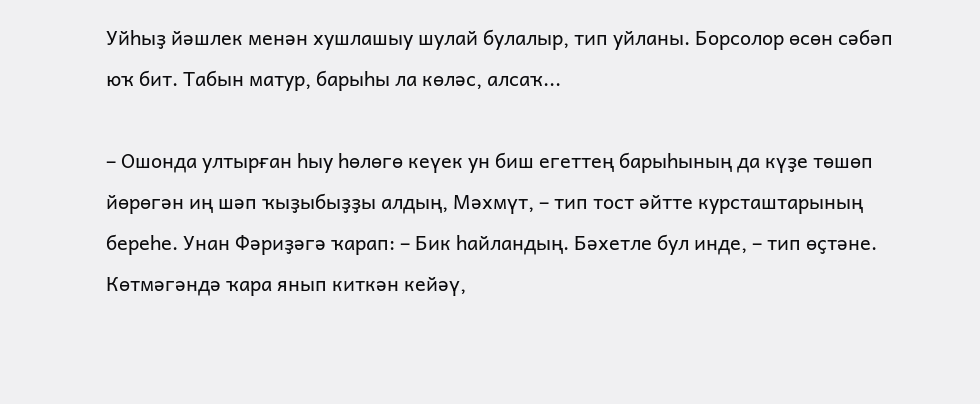Уйһыҙ йәшлек менән хушлашыу шулай булалыр, тип уйланы. Борсолор өсөн сәбәп юҡ бит. Табын матур, барыһы ла көләс, алсаҡ...

– Ошонда ултырған һыу һөлөгө кеүек ун биш егеттең барыһының да күҙе төшөп йөрөгән иң шәп ҡыҙыбыҙҙы алдың, Мәхмүт, – тип тост әйтте курсташтарының береһе. Унан Фәриҙәгә ҡарап: – Бик һайландың. Бәхетле бул инде, – тип өҫтәне. Көтмәгәндә ҡара янып киткән кейәү,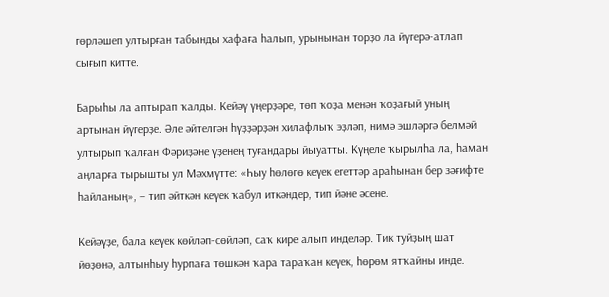гөрләшеп ултырған табынды хафаға һалып, урынынан торҙо ла йүгерә-атлап сығып китте.

Барыһы ла аптырап ҡалды. Кейәү үңерҙәре, төп ҡоҙа менән ҡоҙағый уның артынан йүгерҙе. Әле әйтелгән һүҙҙәрҙән хилафлыҡ эҙләп, нимә эшләргә белмәй ултырып ҡалған Фәриҙәне үҙенең туғандары йыуатты. Күңеле ҡырылһа ла, һаман аңларға тырышты ул Мәхмүтте: «Һыу һөлөгө кеүек егеттәр араһынан бер зәғифте һайланың», – тип әйткән кеүек ҡабул иткәндер, тип йәне әсене.

Кейәүҙе, бала кеүек көйләп-сөйләп, саҡ кире алып инделәр. Тик туйҙың шат йөҙөнә, алтынһыу һурпаға төшкән ҡара тараҡан кеүек, һөрөм ятҡайны инде.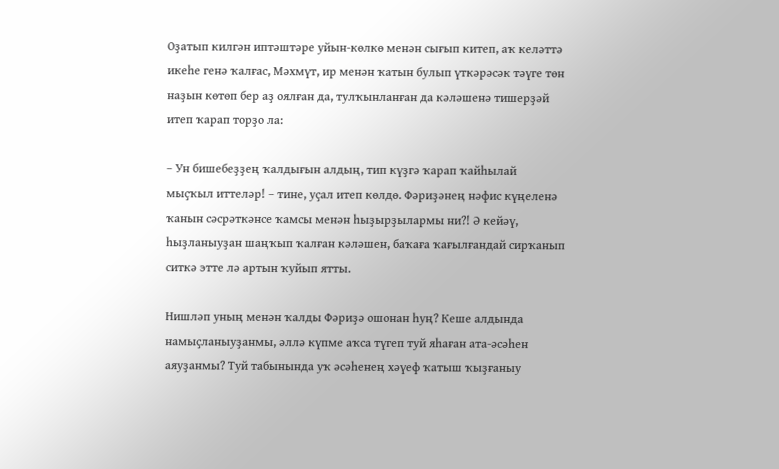Оҙатып килгән иптәштәре уйын-көлкө менән сығып китеп, аҡ келәттә икеһе генә ҡалғас, Мәхмүт, ир менән ҡатын булып үткәрәсәк тәүге төн наҙын көтөп бер аҙ оялған да, тулҡынланған да кәләшенә тишерҙәй итеп ҡарап торҙо ла:

– Ун бишебеҙҙең ҡалдығын алдың, тип күҙгә ҡарап ҡайһылай мыҫҡыл иттеләр! – тине, уҫал итеп көлдө. Фәриҙәнең нәфис күңеленә ҡанын сәсрәткәнсе ҡамсы менән һыҙырҙылармы ни?! Ә кейәү, һыҙланыуҙан шаңҡып ҡалған кәләшен, баҡаға ҡағылғандай сирҡанып ситкә этте лә артын ҡуйып ятты.

Нишләп уның менән ҡалды Фәриҙә ошонан һуң? Кеше алдында намыҫланыуҙанмы, әллә күпме аҡса түгеп туй яһаған ата-әсәһен аяуҙанмы? Туй табынында уҡ әсәһенең хәүеф ҡатыш ҡыҙғаныу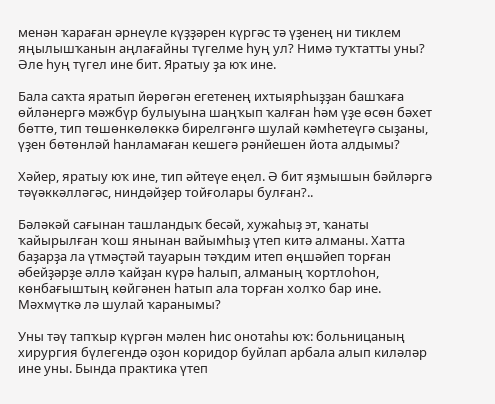менән ҡараған әрнеүле күҙҙәрен күргәс тә үҙенең ни тиклем яңылышҡанын аңлағайны түгелме һуң ул? Нимә туҡтатты уны? Әле һуң түгел ине бит. Яратыу ҙа юҡ ине.

Бала саҡта яратып йөрөгән егетенең ихтыярһыҙҙан башҡаға өйләнергә мәжбүр булыуына шаңҡып ҡалған һәм үҙе өсөн бәхет бөттө, тип төшөнкөлөккә бирелгәнгә шулай кәмһетеүгә сыҙаны, үҙен бөтөнләй һанламаған кешегә рәнйешен йота алдымы?

Хәйер, яратыу юҡ ине, тип әйтеүе еңел. Ә бит яҙмышын бәйләргә тәүәккәлләгәс, ниндәйҙер тойғолары булған?..

Бәләкәй сағынан ташландыҡ бесәй, хужаһыҙ эт, ҡанаты ҡайырылған ҡош янынан вайымһыҙ үтеп китә алманы. Хатта баҙарҙа ла үтмәҫтәй тауарын тәҡдим итеп өңшәйеп торған әбейҙәрҙе әллә ҡайҙан күрә һалып, алманың ҡортлоһон, көнбағыштың көйгәнен һатып ала торған холҡо бар ине. Мәхмүткә лә шулай ҡаранымы?

Уны тәү тапҡыр күргән мәлен һис онотаһы юҡ: больницаның хирургия бүлегендә оҙон коридор буйлап арбала алып киләләр ине уны. Бында практика үтеп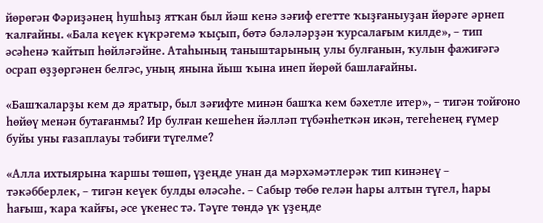йөрөгән Фәриҙәнең һушһыҙ ятҡан был йәш кенә зәғиф егетте ҡыҙғаныуҙан йөрәге әрнеп ҡалғайны. «Бала кеүек күкрәгемә ҡыҫып, бөтә бәләләрҙән ҡурсалағым килде», – тип әсәһенә ҡайтып һөйләгәйне. Атаһының таныштарының улы булғанын, ҡулын фажиғәгә осрап өҙҙөргәнен белгәс, уның янына йыш ҡына инеп йөрөй башлағайны.

«Башҡаларҙы кем дә яратыр, был зәғифте минән башҡа кем бәхетле итер», – тигән тойғоно һөйөү менән бутағанмы? Ир булған кешеһен йәлләп түбәнһеткән икән, тегеһенең ғүмер буйы уны ғазаплауы тәбиғи түгелме?

«Алла ихтыярына ҡаршы төшөп, үҙеңде унан да мәрхәмәтлерәк тип кинәнеү – тәкәбберлек, – тигән кеүек булды өләсәһе. – Сабыр төбө гелән һары алтын түгел, һары һағыш, ҡара ҡайғы, әсе үкенес тә. Тәүге төндә үк үҙеңде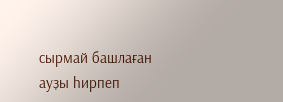сырмай башлаған ауҙы һирпеп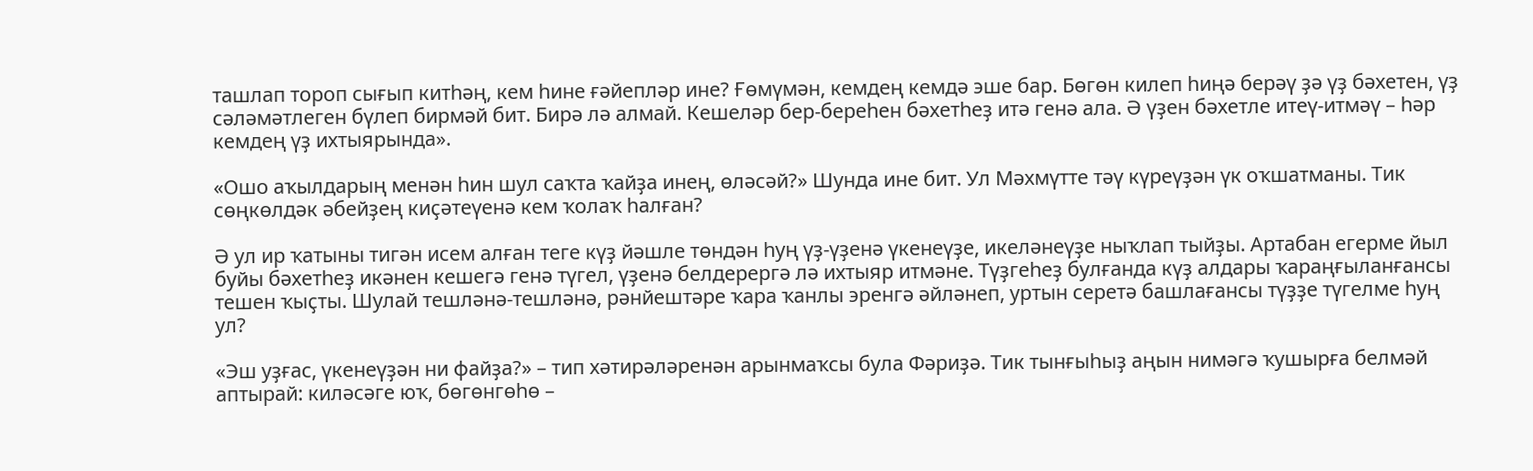ташлап тороп сығып китһәң, кем һине ғәйепләр ине? Ғөмүмән, кемдең кемдә эше бар. Бөгөн килеп һиңә берәү ҙә үҙ бәхетен, үҙ сәләмәтлеген бүлеп бирмәй бит. Бирә лә алмай. Кешеләр бер-береһен бәхетһеҙ итә генә ала. Ә үҙен бәхетле итеү-итмәү – һәр кемдең үҙ ихтыярында».

«Ошо аҡылдарың менән һин шул саҡта ҡайҙа инең, өләсәй?» Шунда ине бит. Ул Мәхмүтте тәү күреүҙән үк оҡшатманы. Тик сөңкөлдәк әбейҙең киҫәтеүенә кем ҡолаҡ һалған?

Ә ул ир ҡатыны тигән исем алған теге күҙ йәшле төндән һуң үҙ-үҙенә үкенеүҙе, икеләнеүҙе ныҡлап тыйҙы. Артабан егерме йыл буйы бәхетһеҙ икәнен кешегә генә түгел, үҙенә белдерергә лә ихтыяр итмәне. Түҙгеһеҙ булғанда күҙ алдары ҡараңғыланғансы тешен ҡыҫты. Шулай тешләнә-тешләнә, рәнйештәре ҡара ҡанлы эренгә әйләнеп, уртын серетә башлағансы түҙҙе түгелме һуң ул?

«Эш уҙғас, үкенеүҙән ни файҙа?» – тип хәтирәләренән арынмаҡсы була Фәриҙә. Тик тынғыһыҙ аңын нимәгә ҡушырға белмәй аптырай: киләсәге юҡ, бөгөнгөһө –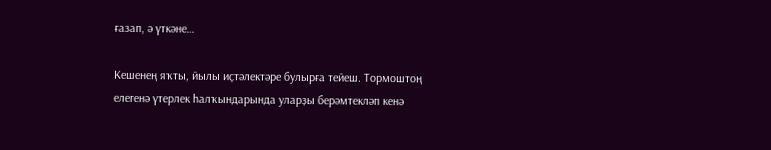ғазап, ә үткәне…

Кешенең яҡты, йылы иҫтәлектәре булырға тейеш. Тормоштоң елегенә үтерлек һалҡындарында уларҙы берәмтекләп кенә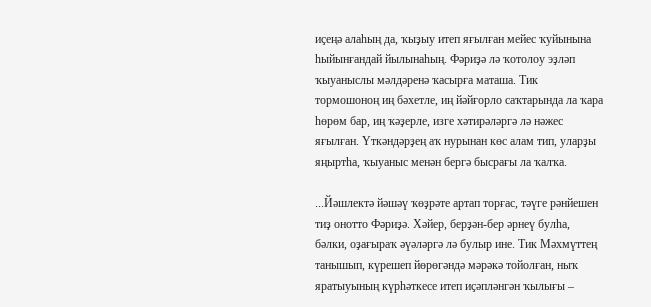иҫеңә алаһың да, ҡыҙыу итеп яғылған мейес ҡуйынына һыйынғандай йылынаһың. Фәриҙә лә ҡотолоу эҙләп ҡыуаныслы мәлдәренә ҡасырға маташа. Тик тормошоноң иң бәхетле, иң йәйғорло саҡтарында ла ҡара һөрөм бар, иң ҡәҙерле, изге хәтирәләргә лә нәжес яғылған. Үткәндәрҙең аҡ нурынан көс алам тип, уларҙы яңыртһа, ҡыуаныс менән бергә бысрағы ла ҡалҡа.

...Йәшлектә йәшәү ҡөҙрәте артап торғас, тәүге рәнйешен тиҙ онотто Фәриҙә. Хәйер, берҙән-бер әрнеү булһа, бәлки, оҙағыраҡ әүәләргә лә булыр ине. Тик Мәхмүттең танышып, күрешеп йөрөгәндә мәрәкә тойолған, ныҡ яратыуының күрһәткесе итеп иҫәпләнгән ҡылығы –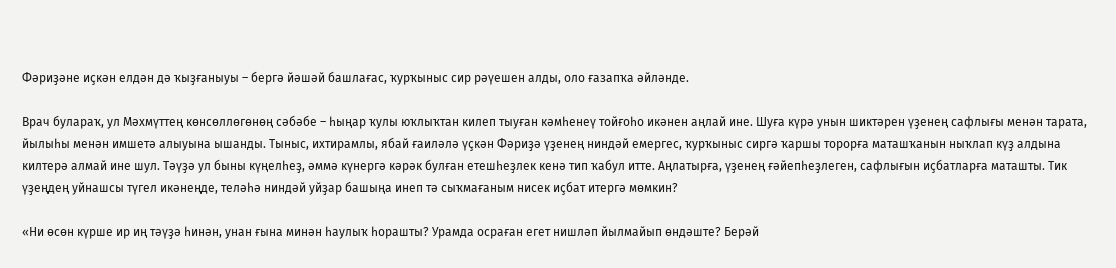Фәриҙәне иҫкән елдән дә ҡыҙғаныуы – бергә йәшәй башлағас, ҡурҡыныс сир рәүешен алды, оло ғазапҡа әйләнде.

Врач булараҡ, ул Мәхмүттең көнсөллөгөнөң сәбәбе – һыңар ҡулы юҡлыҡтан килеп тыуған кәмһенеү тойғоһо икәнен аңлай ине. Шуға күрә унын шиктәрен үҙенең сафлығы менән тарата, йылыһы менән имшетә алыуына ышанды. Тыныс, ихтирамлы, ябай ғаиләлә үҫкән Фәриҙә үҙенең ниндәй емергес, ҡурҡыныс сиргә ҡаршы торорға маташҡанын ныҡлап күҙ алдына килтерә алмай ине шул. Тәүҙә ул быны күңелһеҙ, әммә күнергә кәрәк булған етешһеҙлек кенә тип ҡабул итте. Аңлатырға, үҙенең ғәйепһеҙлеген, сафлығын иҫбатларға маташты. Тик үҙеңдең уйнашсы түгел икәнеңде, теләһә ниндәй уйҙар башыңа инеп тә сыҡмағаным нисек иҫбат итергә мөмкин?

«Ни өсөн күрше ир иң тәүҙә һинән, унан ғына минән һаулыҡ һорашты? Урамда осраған егет нишләп йылмайып өндәште? Берәй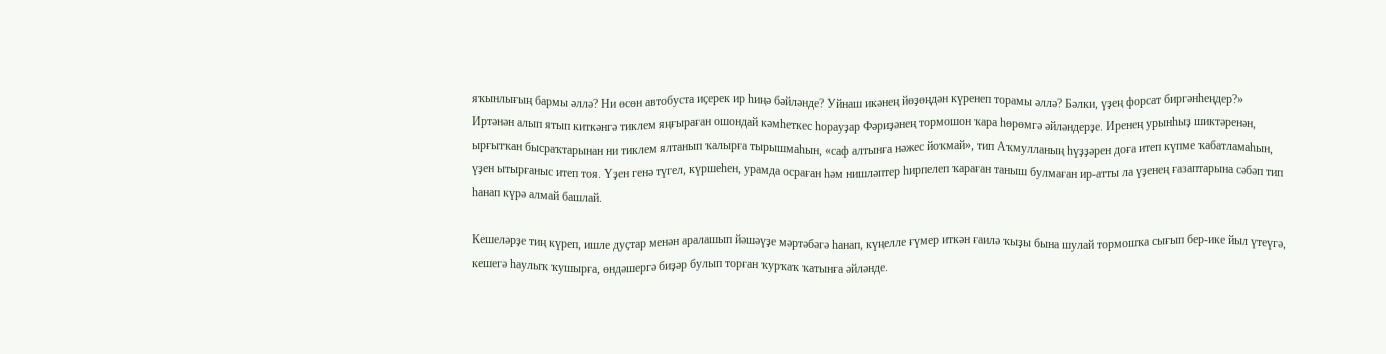яҡынлығың бармы әллә? Ни өсөн автобуста иҫерек ир һиңә бәйләнде? Уйнаш икәнең йөҙөңдән күренеп торамы әллә? Бәлки, үҙең форсат биргәнһеңдер?» Иртәнән алып ятып киткәнгә тиклем яңғыраған ошондай кәмһеткес һорауҙар Фәриҙәнең тормошон ҡара һөрөмгә әйләндерҙе. Иренең урынһыҙ шиктәренән, ырғытҡан бысраҡтарынан ни тиклем ялтанып ҡалырға тырышмаһын, «саф алтынға нәжес йоҡмай», тип Аҡмулланың һүҙҙәрен доға итеп күпме ҡабатламаһын, үҙен ытырғаныс итеп тоя. Үҙен генә түгел, күршеһен, урамда осраған һәм нишләптер һирпелеп ҡараған таныш булмаған ир-атты ла үҙенең ғазаптарына сәбәп тип һанап күрә алмай башлай.

Кешеләрҙе тиң күреп, ишле дуҫтар менән аралашып йәшәүҙе мәртәбәгә һанап, күңелле ғүмер иткән ғаилә ҡыҙы бына шулай тормошҡа сығып бер-ике йыл үтеүгә, кешегә һаулыҡ ҡушырға, өндәшергә биҙәр булып торған ҡурҡаҡ ҡатынға әйләнде.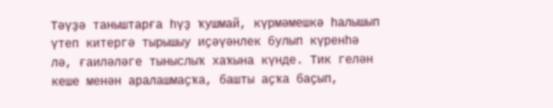Тәүҙә таныштарға һүҙ ҡушмай, күрмәмешкә һалышып үтеп китергә тырышыу иҫәүәнлек булып күренһә лә, ғаиләләге тыныслыҡ хаҡына күнде. Тик гелән кеше менән аралашмаҫҡа, башты аҫҡа баҫып,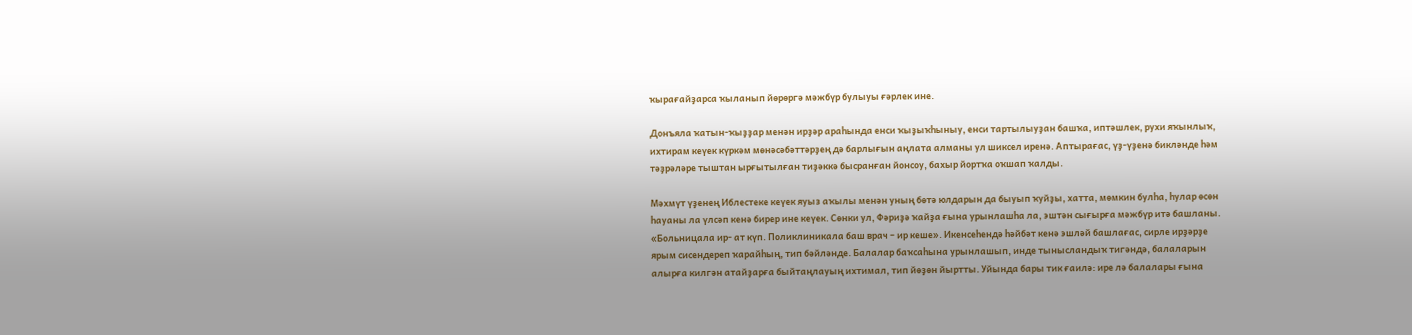ҡырағайҙарса ҡыланып йөрөргә мәжбүр булыуы ғәрлек ине.

Донъяла ҡатын-ҡыҙҙар менән ирҙәр араһында енси ҡыҙыҡһыныу, енси тартылыуҙан башҡа, иптәшлек, рухи яҡынлыҡ, ихтирам кеүек күркәм мөнәсәбәттәрҙең дә барлығын аңлата алманы ул шиксел иренә. Аптырағас, үҙ-үҙенә бикләнде һәм тәҙрәләре тыштан ырғытылған тиҙәккә бысранған йонсоу, бахыр йортҡа оҡшап ҡалды.

Мәхмүт үҙенең Иблестеке кеүек яуыз аҡылы менән уның бөтә юлдарын да быуып ҡуйҙы, хатта, мөмкин булһа, һулар өсөн һауаны ла үлсәп кенә бирер ине кеүек. Сөнки ул, Фәриҙә ҡайҙа ғына урынлашһа ла, эштән сығырға мәжбүр итә башланы. «Больницала ир- ат күп. Поликлиникала баш врач – ир кеше». Икенсеһендә һәйбәт кенә эшләй башлағас, сирле ирҙәрҙе ярым сисендереп ҡарайһың, тип бәйләнде. Балалар баҡсаһына урынлашып, инде тынысландыҡ тигәндә, балаларын алырға килгән атайҙарға быйтаңлауың ихтимал, тип йөҙөн йыртты. Уйында бары тик ғаилә: ире лә балалары ғына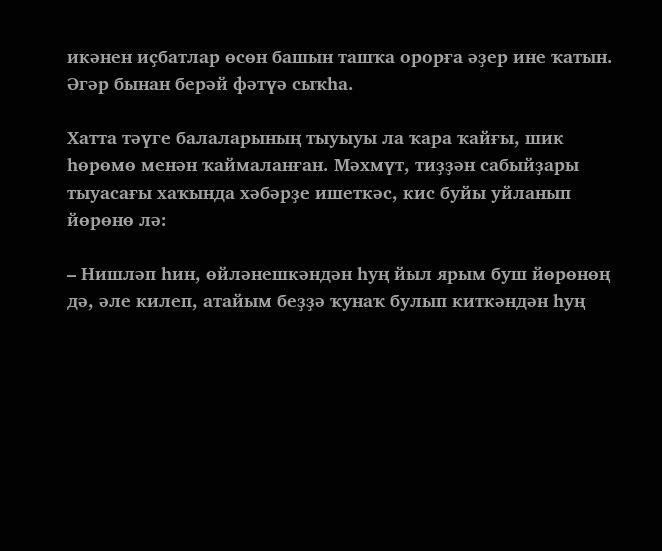икәнен иҫбатлар өсөн башын ташҡа орорға әҙер ине ҡатын. Әгәр бынан берәй фәтүә сыҡһа.

Хатта тәүге балаларының тыуыуы ла ҡара ҡайғы, шик һөрөмө менән ҡаймаланған. Мәхмүт, тиҙҙән сабыйҙары тыуасағы хаҡында хәбәрҙе ишеткәс, кис буйы уйланып йөрөнө лә:

– Нишләп һин, өйләнешкәндән һуң йыл ярым буш йөрөнөң дә, әле килеп, атайым беҙҙә ҡунаҡ булып киткәндән һуң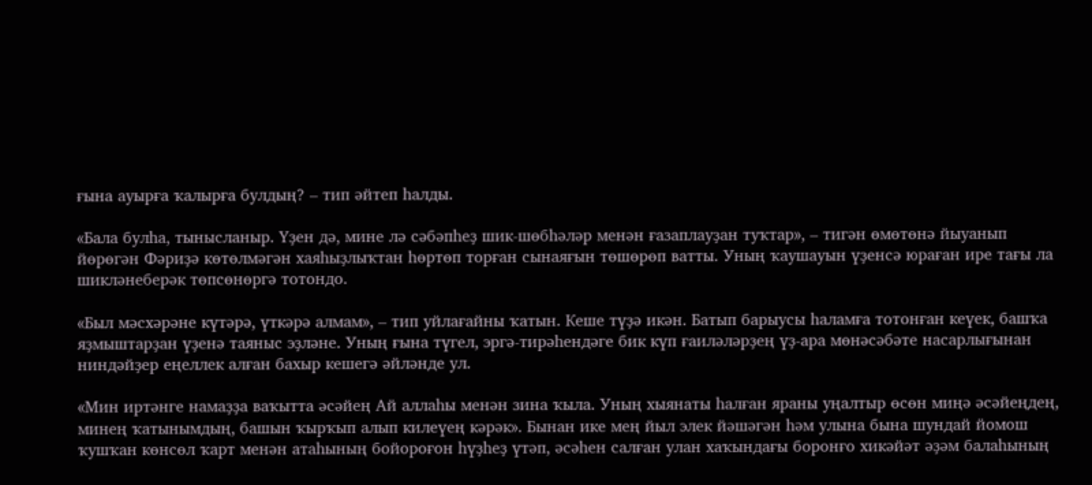ғына ауырға ҡалырға булдың? – тип әйтеп һалды.

«Бала булһа, тынысланыр. Үҙен дә, мине лә сәбәпһеҙ шик-шөбһәләр менән ғазаплауҙан туҡтар», – тигән өмөтөнә йыуанып йөрөгән Фәриҙә көтөлмәгән хаяһыҙлыҡтан һөртөп торған сынаяғын төшөрөп ватты. Уның ҡаушауын үҙенсә юраған ире тағы ла шикләнеберәк төпсөнөргә тотондо.

«Был мәсхәрәне күтәрә, үткәрә алмам», – тип уйлағайны ҡатын. Кеше түҙә икән. Батып барыусы һаламға тотонған кеүек, башҡа яҙмыштарҙан үҙенә таяныс эҙләне. Уның ғына түгел, эргә-тирәһендәге бик күп ғаиләләрҙең үҙ-ара мөнәсәбәте насарлығынан ниндәйҙер еңеллек алған бахыр кешегә әйләнде ул.

«Мин иртәнге намаҙҙа ваҡытта әсәйең Ай аллаһы менән зина ҡыла. Уның хыянаты һалған яраны уңалтыр өсөн миңә әсәйеңдең, минең ҡатынымдың, башын ҡырҡып алып килеүең кәрәк». Бынан ике мең йыл элек йәшәгән һәм улына бына шундай йомош ҡушҡан көнсөл ҡарт менән атаһының бойороғон һүҙһеҙ үтәп, әсәһен салған улан хаҡындағы боронғо хикәйәт әҙәм балаһының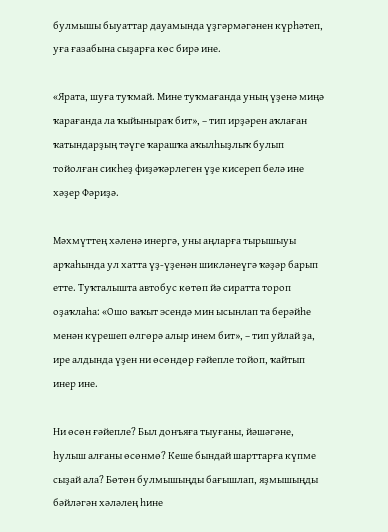булмышы быуаттар дауамында үҙгәрмәгәнен күрһәтеп, уға ғазабына сыҙарға көс бирә ине.

«Ярата, шуға туҡмай. Мине туҡмағанда уның үҙенә миңә ҡарағанда ла ҡыйыныраҡ бит», – тип ирҙәрен аҡлаған ҡатындарҙың тәүге ҡарашҡа аҡылһыҙлыҡ булып тойолған сикһеҙ фиҙәҡәрлеген үҙе кисереп белә ине хәҙер Фәриҙә.

Мәхмүттең хәленә инергә, уны аңларға тырышыуы арҡаһында ул хатта үҙ-үҙенән шикләнеүгә ҡәҙәр барып етте. Туҡталышта автобус көтөп йә сиратта тороп оҙаҡлаһа: «Ошо ваҡыт эсендә мин ысынлап та берәйһе менән күрешеп өлгөрә алыр инем бит», – тип уйлай ҙа, ире алдында үҙен ни өсөндөр ғәйепле тойоп, ҡайтып инер ине.

Ни өсөн ғәйепле? Был донъяға тыуғаны, йәшәгәне, һулыш алғаны өсөнмө? Кеше бындай шарттарға күпме сыҙай ала? Бөтөн булмышыңды бағышлап, яҙмышыңды бәйләгән хәләлең һине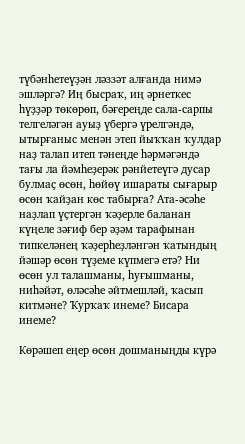түбәнһетеүҙән ләззәт алғанда нимә эшләргә? Иң бысраҡ, иң әрнеткес һүҙҙәр төкөрөп, бәғереңде сала-сарпы телгеләгән ауыҙ үбергә үрелгәндә, ытырғаныс менән этеп йыҡҡан ҡулдар наҙ талап итеп тәнеңде һәрмәгәндә тағы ла йәмһеҙерәк рәнйетеүгә дусар булмаҫ өсөн, һөйөү ишараты сығарыр өсөн ҡайҙан көс табырға? Ата-әсәһе наҙлап үҫтергән ҡәҙерле баланан күңеле зәғиф бер әҙәм тарафынан типкеләнең ҡәҙерһеҙләнгән ҡатындың йәшәр өсөн түҙеме күпмегә етә? Ни өсөн ул талашманы, һуғышманы, ниһәйәт, өләсәһе әйтмешләй, ҡасып китмәне? Ҡурҡаҡ инеме? Бисара инеме?

Көрәшеп еңер өсөн дошманыңды күрә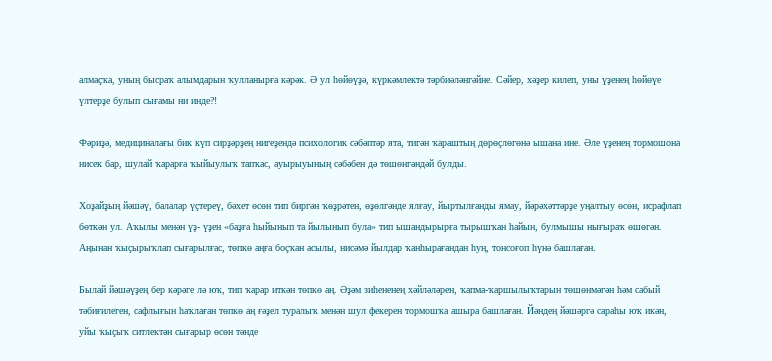алмаҫҡа, уның бысраҡ алымдарын ҡулланырға кәрәк. Ә ул һөйөүҙә, күркәмлектә тәрбиәләнгәйне. Сәйер, хәҙер килеп, уны үҙенең һөйөүе үлтерҙе булып сығамы ни инде?!

Фәриҙә, медициналағы бик күп сирҙәрҙең нигеҙендә психологик сәбәптәр ята, тигән ҡараштың дөрөҫлөгөнә ышана ине. Әле үҙенең тормошона нисек бар, шулай ҡарарға ҡыйыулыҡ тапҡас, ауырыуының сәбәбен дә төшөнгәндәй булды.

Хоҙайҙың йәшәү, балалар үҫтереү, бәхет өсөн тип биргән ҡөҙрәтен, өҙөлгәнде ялғау, йыртылғанды ямау, йәрәхәттәрҙе уңалтыу өсөн, исрафлап бөткән ул. Аҡылы менән үҙ- үҙен «баҙға һыйынып та йылынып була» тип ышандырырға тырышҡан һайын, булмышы нығыраҡ өшөгән. Аңынан ҡыҫырыҡлап сығарылғас, төпкө аңға боҫҡан асылы, нисәмә йылдар ҡанһырағандан һуң, тонсоғоп һүнә башлаған.

Былай йәшәүҙең бер кәрәге лә юҡ, тип ҡарар иткән төпкө аң. Әҙәм зиһененең хәйләләрен, ҡапма-ҡаршылыҡтарын төшөнмәгән һәм сабый тәбиғилеген, сафлығын һаҡлаған төпкө аң ғәҙел туралыҡ менән шул фекерен тормошҡа ашыра башлаған. Йәндең йәшәргә сараһы юҡ икән, уйы ҡыҫыҡ ситлектән сығарыр өсөн тәнде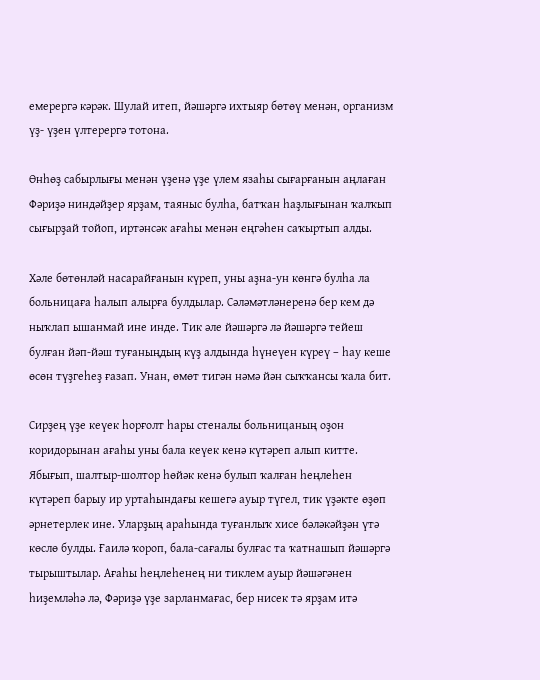емерергә кәрәк. Шулай итеп, йәшәргә ихтыяр бөтөү менән, организм үҙ- үҙен үлтерергә тотона.

Өнһөҙ сабырлығы менән үҙенә үҙе үлем язаһы сығарғанын аңлаған Фәриҙә ниндәйҙер ярҙам, таяныс булһа, батҡан һаҙлығынан ҡалҡып сығырҙай тойоп, иртәнсәк ағаһы менән еңгәһен саҡыртып алды.

Хәле бөтөнләй насарайғанын күреп, уны аҙна-ун көнгә булһа ла больницаға һалып алырға булдылар. Сәләмәтләнеренә бер кем дә ныҡлап ышанмай ине инде. Тик әле йәшәргә лә йәшәргә тейеш булған йәп-йәш туғаныңдың күҙ алдында һүнеүен күреү – һау кеше өсөн түҙгеһеҙ ғазап. Унан, өмөт тигән нәмә йән сыҡҡансы ҡала бит.

Сирҙең үҙе кеүек һорғолт һары стеналы больницаның оҙон коридорынан ағаһы уны бала кеүек кенә күтәреп алып китте. Ябығып, шалтыр-шолтор һөйәк кенә булып ҡалған һеңлеһен күтәреп барыу ир уртаһындағы кешегә ауыр түгел, тик үҙәкте өҙөп әрнетерлек ине. Уларҙың араһында туғанлыҡ хисе бәләкәйҙән үтә көслө булды. Ғаилә ҡороп, бала-сағалы булғас та ҡатнашып йәшәргә тырыштылар. Ағаһы һеңлеһенең ни тиклем ауыр йәшәгәнен һиҙемләһә лә, Фәриҙә үҙе зарланмағас, бер нисек тә ярҙам итә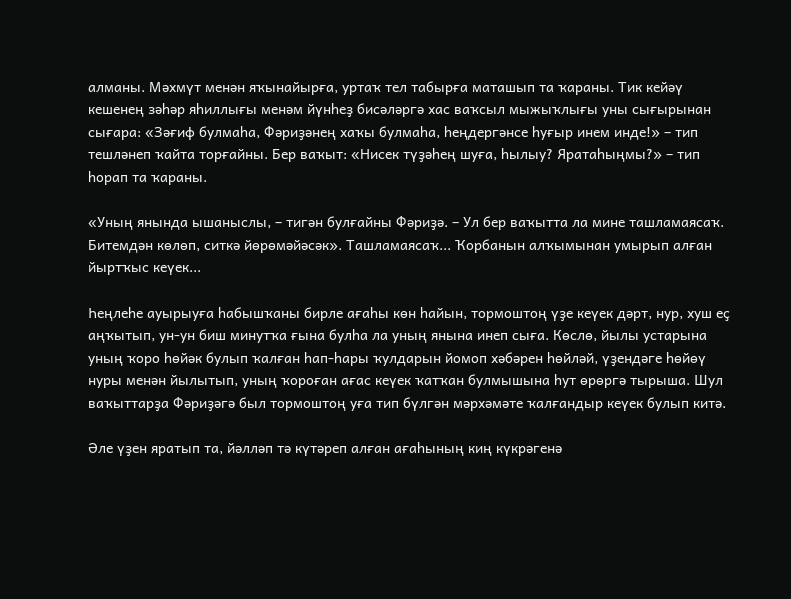алманы. Мәхмүт менән яҡынайырға, уртаҡ тел табырға маташып та ҡараны. Тик кейәү кешенең зәһәр яһиллығы менәм йүнһеҙ бисәләргә хас ваҡсыл мыжыҡлығы уны сығырынан сығара: «Зәғиф булмаһа, Фәриҙәнең хаҡы булмаһа, һеңдергәнсе һуғыр инем инде!» – тип тешләнеп ҡайта торғайны. Бер ваҡыт: «Нисек түҙәһең шуға, һылыу? Яратаһыңмы?» – тип һорап та ҡараны.

«Уның янында ышаныслы, – тигән булғайны Фәриҙә. – Ул бер ваҡытта ла мине ташламаясаҡ. Битемдән көлөп, ситкә йөрөмәйәсәк». Ташламаясаҡ... Ҡорбанын алҡымынан умырып алған йыртҡыс кеүек...

Һеңлеһе ауырыуға һабышҡаны бирле ағаһы көн һайын, тормоштоң үҙе кеүек дәрт, нур, хуш еҫ аңҡытып, ун-ун биш минутҡа ғына булһа ла уның янына инеп сыға. Көслө, йылы устарына уның ҡоро һөйәк булып ҡалған һап-һары ҡулдарын йомоп хәбәрен һөйләй, үҙендәге һөйөү нуры менән йылытып, уның ҡороған ағас кеүек ҡатҡан булмышына һут өрөргә тырыша. Шул ваҡыттарҙа Фәриҙәгә был тормоштоң уға тип бүлгән мәрхәмәте ҡалғандыр кеүек булып китә.

Әле үҙен яратып та, йәлләп тә күтәреп алған ағаһының киң күкрәгенә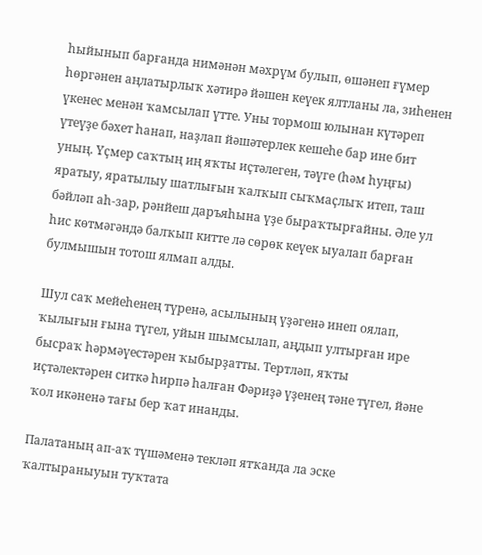һыйынып барғанда нимәнән мәхрүм булып, өшәнеп ғүмер һөргәнен аңлатырлыҡ хәтирә йәшен кеүек ялтланы ла, зиһенен үкенес менән ҡамсылап үтте. Уны тормош юлынан күтәреп үтеүҙе бәхет һанап, наҙлап йәшәтерлек кешеһе бар ине бит уның. Үҫмер саҡтың иң яҡты иҫтәлеген, тәүге (һәм һуңғы) яратыу, яратылыу шатлығын ҡалҡып сыҡмаҫлыҡ итеп, таш бәйләп аһ-зар, рәнйеш даръяһына үҙе быраҡтырғайны. Әле ул һис көтмәгәндә балҡып китте лә сөрөк кеүек ыуалап барған булмышын тотош ялмап алды.

Шул саҡ мейеһенең түренә, асылының үҙәгенә инеп оялап, ҡылығын ғына түгел, уйын шымсылап, аңдып ултырған ире бысраҡ һәрмәүестәрен ҡыбырҙатты. Тертләп, яҡты иҫтәлектәрен ситкә һирпә һалған Фәриҙә үҙенең тәне түгел, йәне ҡол икәненә тағы бер ҡат инанды.

Палатаның ап-аҡ түшәменә текләп ятҡанда ла эске ҡалтыраныуын туҡтата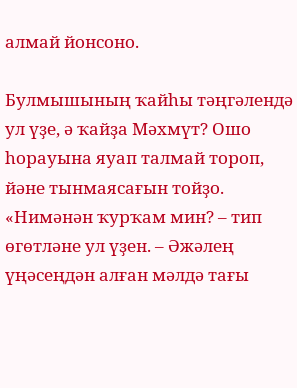алмай йонсоно.

Булмышының ҡайһы тәңгәлендә ул үҙе, ә ҡайҙа Мәхмүт? Ошо һорауына яуап талмай тороп, йәне тынмаясағын тойҙо. «Нимәнән ҡурҡам мин? – тип өгөтләне ул үҙен. – Әжәлең үңәсеңдән алған мәлдә тағы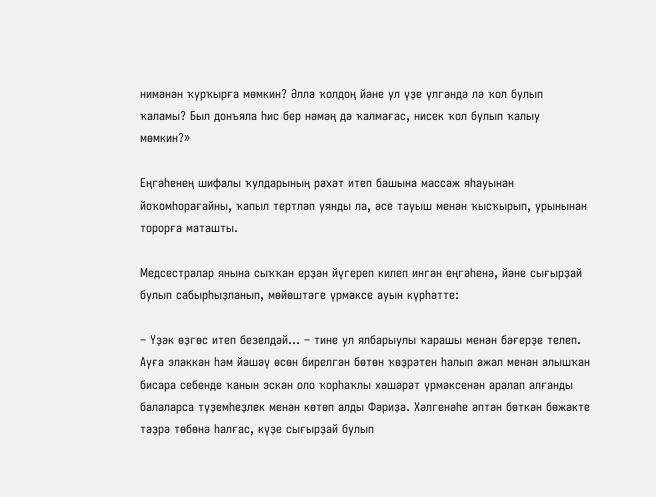нимәнән ҡурҡырға мөмкин? Әллә ҡолдоң йәне ул үҙе үлгәндә лә ҡол булып ҡаламы? Был донъяла һис бер нәмәң дә ҡалмағас, нисек ҡол булып ҡалыу мөмкин?»

Еңгәһенең шифалы ҡулдарының рәхәт итеп башына массаж яһауынан йоҡомһорағайны, ҡапыл тертләп уянды ла, әсе тауыш менән ҡысҡырып, урынынан торорға маташты.

Медсестралар янына сыҡҡан ерҙән йүгереп килеп ингән еңгәһенә, йәне сығырҙай булып сабырһыҙланып, мөйөштәге үрмәксе ауын күрһәтте:

– Үҙәк өҙгөс итеп безелдәй... – тине ул ялбарыулы ҡарашы менән бәғерҙе телеп. Ауға эләккән һәм йәшәү өсөн бирелгән бөтөн ҡөҙрәтен һалып әжәл менән алышҡан бисара себенде ҡанын эскән оло ҡорһаҡлы хәшәрәт үрмәксенән аралап алғанды балаларса түҙемһеҙлек менән көтөп алды Фәриҙә. Хәлгенәһе әптән бөткән бөжәкте тәҙрә төбөнә һалғас, күҙе сығырҙай булып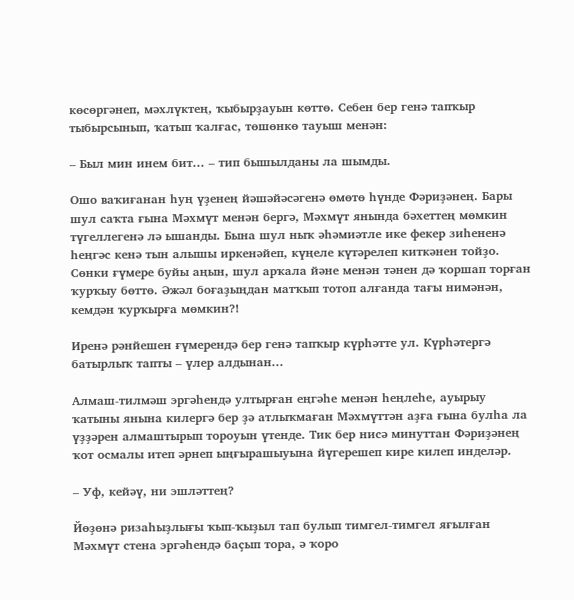көсөргәнеп, мәхлүктең, ҡыбырҙауын көттө. Себен бер генә тапҡыр тыбырсынып, ҡатып ҡалғас, төшөнкө тауыш менән:

– Был мин инем бит... – тип бышылданы ла шымды.

Ошо ваҡиғанан һуң үҙенең йәшәйәсәгенә өмөтө һүнде Фәриҙәнең. Бары шул саҡта ғына Мәхмүт менән бергә, Мәхмүт янында бәхеттең мөмкин түгеллегенә лә ышанды. Бына шул ныҡ әһәмиәтле ике фекер зиһененә һеңгәс кенә тын алышы иркенәйеп, күңеле күтәрелеп киткәнен тойҙо. Сөнки ғүмере буйы аңын, шул арҡала йәне менән тәнен дә ҡоршап торған ҡурҡыу бөттө. Әжәл боғаҙыңдан матҡып тотоп алғанда тағы нимәнән, кемдән ҡурҡырға мөмкин?!

Иренә рәнйешен ғүмерендә бер генә тапҡыр күрһәтте ул. Күрһәтергә батырлыҡ тапты – үлер алдынан...

Алмаш-тилмәш эргәһендә ултырған еңгәһе менән һеңлеһе, ауырыу ҡатыны янына килергә бер ҙә атлыҡмаған Мәхмүттән аҙға ғына булһа ла үҙҙәрен алмаштырып тороуын үтенде. Тик бер нисә минуттан Фәриҙәнең ҡот осмалы итеп әрнеп ыңғырашыуына йүгерешеп кире килеп инделәр.

– Уф, кейәү, ни эшләттең?

Йөҙөнә ризаһыҙлығы ҡып-ҡыҙыл тап булып тимгел-тимгел яғылған Мәхмүт стена эргәһендә баҫып тора, ә ҡоро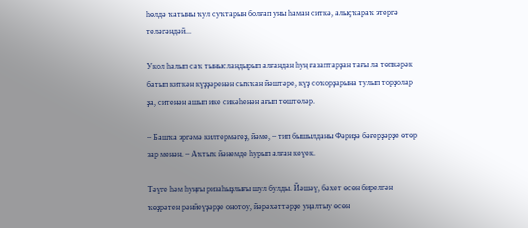һөлдә ҡатыны ҡул суҡтарын болғап уны һаман ситкә, алыҫҡараҡ этергә теләгәндәй...

Укол һалып саҡ тынысландырып алғандан һуң ғазаптарҙан тағы ла төпкәрәк батып киткән күҙҙәренән сыҡҡан йәштәре, күҙ соҡорҙарына тулып торҙолар ҙа, ситенән ашып ике сикәһенән ағып төштөләр.

– Башҡа эргәмә килтермәгеҙ, йәме, – тип бышылданы Фәриҙә бәғерҙәрҙе өтөр зар менән. – Аҡтыҡ йәнемде һурып алған кеүек.

Тәүге һәм һуңғы ризаһыҙлығы шул булды. Йәшәү, бәхет өсөн бирелгән ҡөҙрәтен рәнйеүҙәрҙе онотоу, йәрәхәттәрҙе уңалтыу өсөн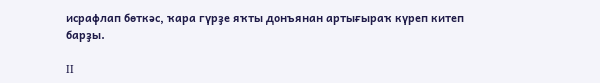исрафлап бөткәс, ҡара гүрҙе яҡты донъянан артығыраҡ күреп китеп барҙы.

II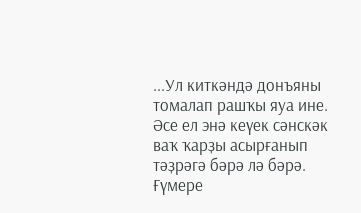...Ул киткәндә донъяны томалап рашҡы яуа ине. Әсе ел энә кеүек сәнскәк ваҡ ҡарҙы асырғанып тәҙрәгә бәрә лә бәрә. Ғүмере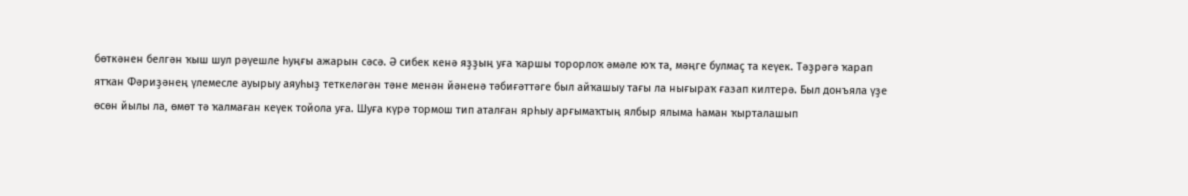бөткәнен белгән ҡыш шул рәүешле һуңғы ажарын сәсә. Ә сибек кенә яҙҙың уға ҡаршы торорлоҡ әмәле юҡ та, мәңге булмаҫ та кеүек. Тәҙрәгә ҡарап ятҡан Фәриҙәнең үлемесле ауырыу аяуһыҙ теткеләгән тәне менән йәненә тәбиғәттәге был айҡашыу тағы ла нығыраҡ ғазап килтерә. Был донъяла үҙе өсөн йылы ла, өмөт тә ҡалмаған кеүек тойола уға. Шуға күрә тормош тип аталған ярһыу арғымаҡтың ялбыр ялыма һаман ҡырталашып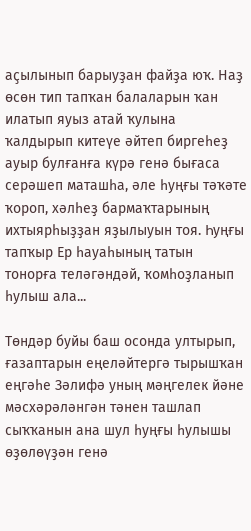аҫылынып барыуҙан файҙа юҡ. Наҙ өсөн тип тапҡан балаларын ҡан илатып яуыз атай ҡулына ҡалдырып китеүе әйтеп биргеһеҙ ауыр булғанға күрә генә бығаса серәшеп маташһа, әле һуңғы тәҡәте ҡороп, хәлһеҙ бармаҡтарының ихтыярһыҙҙан яҙылыуын тоя. Һуңғы тапҡыр Ер һауаһының татын тонорға теләгәндәй, ҡомһоҙланып һулыш ала...

Төндәр буйы баш осонда ултырып, ғазаптарын еңеләйтергә тырышҡан еңгәһе Зәлифә уның мәңгелек йәне мәсхәрәләнгән тәнен ташлап сыҡҡанын ана шул һуңғы һулышы өҙөлөүҙән генә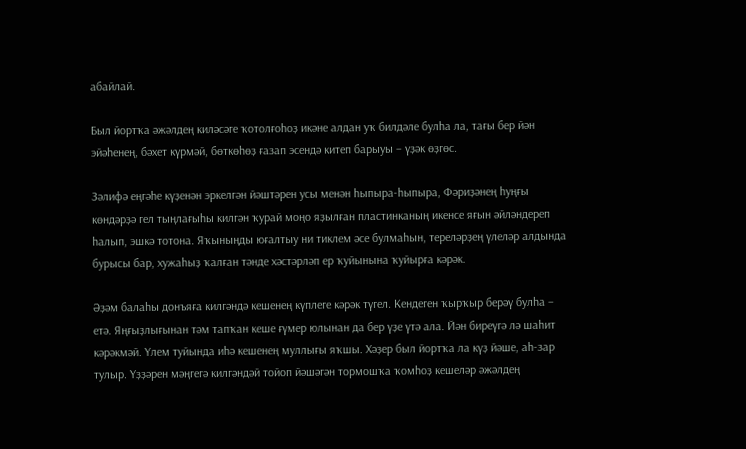абайлай.

Был йортҡа әжәлдең киләсәге ҡотолғоһоҙ икәне алдан уҡ билдәле булһа ла, тағы бер йән эйәһенең, бәхет күрмәй, бөткөһөҙ ғазап эсендә китеп барыуы – үҙәк өҙгөс.

Зәлифә еңгәһе күҙенән эркелгән йәштәрен усы менән һыпыра-һыпыра, Фәриҙәнең һуңғы көндәрҙә гел тыңлағыһы килгән ҡурай моңо яҙылған пластинканың икенсе яғын әйләндереп һалып, эшкә тотона. Яҡыныңды юғалтыу ни тиклем әсе булмаһын, тереләрҙең үлеләр алдында бурысы бар, хужаһыҙ ҡалған тәнде хәстәрләп ер ҡуйынына ҡуйырға кәрәк.

Әҙәм балаһы донъяға килгәндә кешенең күплеге кәрәк түгел. Кендеген ҡырҡыр берәү булһа – етә. Яңғыҙлығынан тәм тапҡан кеше ғүмер юлынан да бер үҙе үтә ала. Йән биреүгә лә шаһит кәрәкмәй. Үлем туйында иһә кешенең муллығы яҡшы. Хәҙер был йортҡа ла күҙ йәше, аһ-зар тулыр. Үҙҙәрен мәңгегә килгәндәй тойоп йәшәгән тормошҡа ҡомһоҙ кешеләр әжәлдең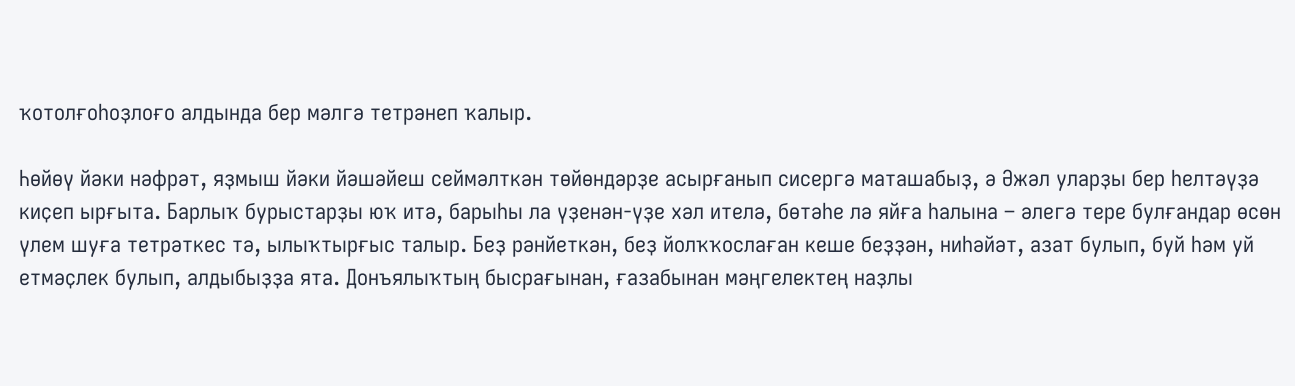ҡотолғоһоҙлоғо алдында бер мәлгә тетрәнеп ҡалыр.

Һөйөү йәки нәфрәт, яҙмыш йәки йәшәйеш сеймәлткән төйөндәрҙе асырғанып сисергә маташабыҙ, ә Әжәл уларҙы бер һелтәүҙә киҫеп ырғыта. Барлыҡ бурыстарҙы юҡ итә, барыһы ла үҙенән-үҙе хәл ителә, бөтәһе лә яйға һалына – әлегә тере булғандар өсөн үлем шуға тетрәткес тә, ылыҡтырғыс талыр. Беҙ рәнйеткән, беҙ йолҡҡослаған кеше беҙҙән, ниһәйәт, азат булып, буй һәм уй етмәҫлек булып, алдыбыҙҙа ята. Донъялыҡтың бысрағынан, ғазабынан мәңгелектең наҙлы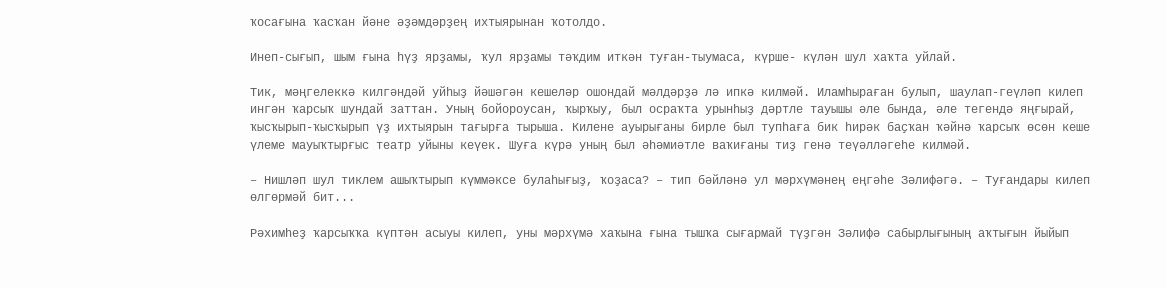ҡосағына ҡасҡан йәне әҙәмдәрҙең ихтыярынан ҡотолдо.

Инеп-сығып, шым ғына һүҙ ярҙамы, ҡул ярҙамы тәҡдим иткән туған-тыумаса, күрше- күлән шул хаҡта уйлай.

Тик, мәңгелеккә килгәндәй уйһыҙ йәшәгән кешеләр ошондай мәлдәрҙә лә ипкә килмәй. Иламһыраған булып, шаулап-геүләп килеп ингән ҡарсыҡ шундай заттан. Уның бойороусан, ҡырҡыу, был осраҡта урынһыҙ дәртле тауышы әле бында, әле тегендә яңғырай, ҡысҡырып-ҡысҡырып үҙ ихтыярын тағырға тырыша. Килене ауырығаны бирле был тупһаға бик һирәк баҫҡан ҡәйнә ҡарсыҡ өсөн кеше үлеме мауыҡтырғыс театр уйыны кеүек. Шуға күрә уның был әһәмиәтле ваҡиғаны тиҙ генә теүәлләгеһе килмәй.

– Нишләп шул тиклем ашыҡтырып күммәксе булаһығыҙ, ҡоҙаса? – тип бәйләнә ул мәрхүмәнең еңгәһе Зәлифәгә. – Туғандары килеп өлгөрмәй бит...

Рәхимһеҙ ҡарсыҡҡа күптән асыуы килеп, уны мәрхүмә хаҡына ғына тышҡа сығармай түҙгән Зәлифә сабырлығының аҡтығын йыйып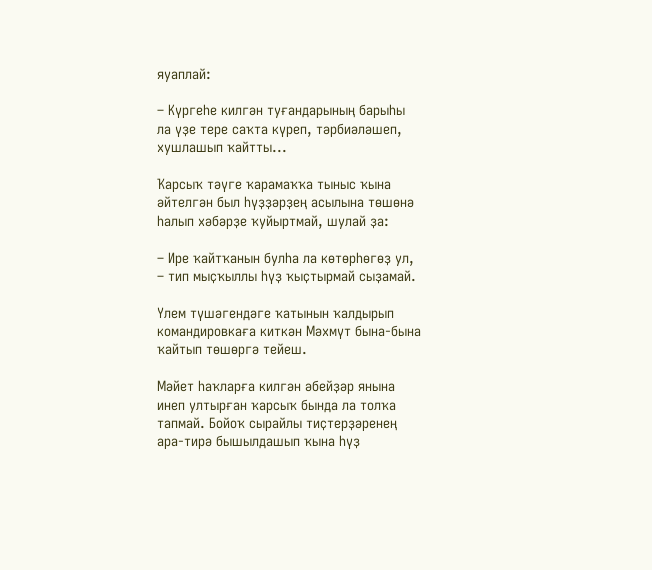яуаплай:

– Күргеһе килгән туғандарының барыһы ла үҙе тере саҡта күреп, тәрбиәләшеп, хушлашып ҡайтты...

Ҡарсыҡ тәүге ҡарамаҡҡа тыныс ҡына әйтелгән был һүҙҙәрҙең асылына төшөнә һалып хәбәрҙе ҡуйыртмай, шулай ҙа:

– Ире ҡайтҡанын булһа ла көтөрһөгөҙ ул, – тип мыҫҡыллы һүҙ ҡыҫтырмай сыҙамай.

Үлем түшәгендәге ҡатынын ҡалдырып командировкаға киткән Мәхмүт бына-бына ҡайтып төшөргә тейеш.

Мәйет һаҡларға килгән әбейҙәр янына инеп ултырған ҡарсыҡ бында ла толҡа тапмай. Бойоҡ сырайлы тиҫтерҙәренең ара-тирә бышылдашып ҡына һүҙ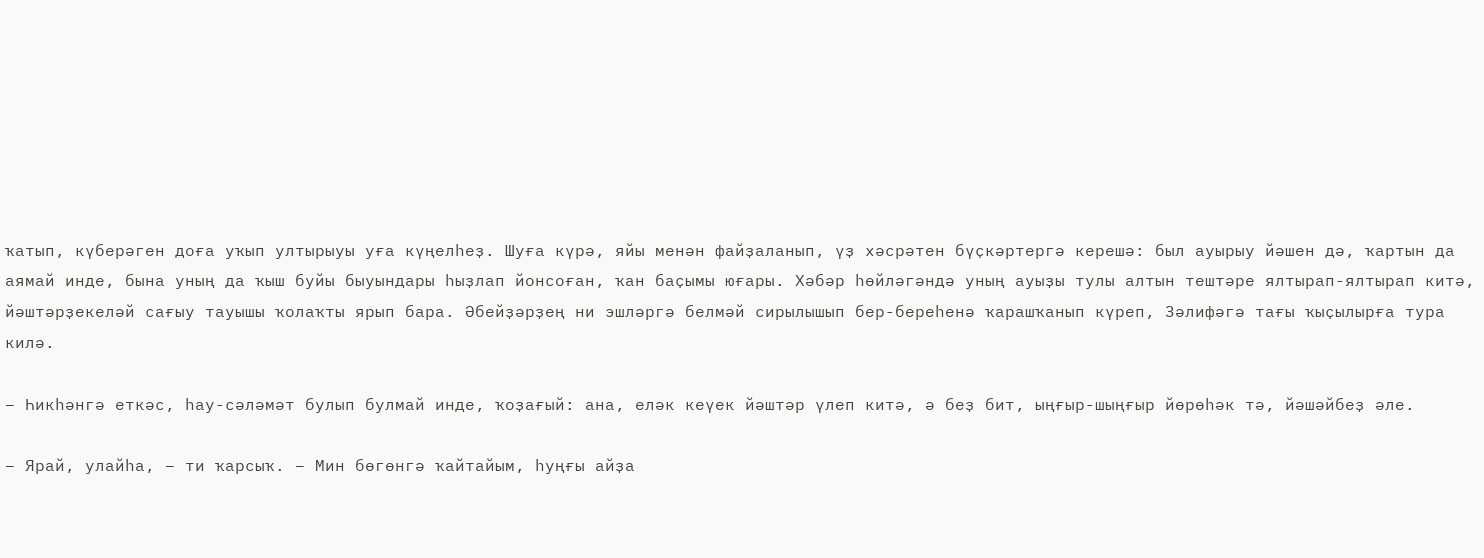ҡатып, күберәген доға уҡып ултырыуы уға күңелһеҙ. Шуға күрә, яйы менән файҙаланып, үҙ хәсрәтен бүҫкәртергә керешә: был ауырыу йәшен дә, ҡартын да аямай инде, бына уның да ҡыш буйы быуындары һыҙлап йонсоған, ҡан баҫымы юғары. Хәбәр һөйләгәндә уның ауыҙы тулы алтын тештәре ялтырап-ялтырап китә, йәштәрҙекеләй сағыу тауышы ҡолаҡты ярып бара. Әбейҙәрҙең ни эшләргә белмәй сирылышып бер-береһенә ҡарашҡанып күреп, Зәлифәгә тағы ҡыҫылырға тура килә.

– Һикһәнгә еткәс, һау-сәләмәт булып булмай инде, ҡоҙағый: ана, еләк кеүек йәштәр үлеп китә, ә беҙ бит, ыңғыр-шыңғыр йөрөһәк тә, йәшәйбеҙ әле.

– Ярай, улайһа, – ти ҡарсыҡ. – Мин бөгөнгә ҡайтайым, һуңғы айҙа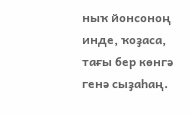ныҡ йонсоноң инде, ҡоҙаса, тағы бер көнгә генә сыҙаһаң.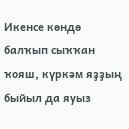Икенсе көндө балҡып сыҡҡан ҡояш, күркәм яҙҙың быйыл да яуыз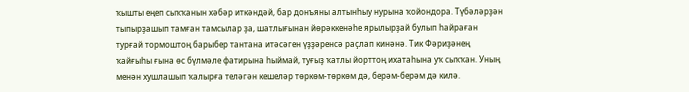ҡышты еңеп сыҡҡанын хәбәр иткәндәй, бар донъяны алтынһыу нурына ҡойондора. Түбәләрҙән тыпырҙашып тамған тамсылар ҙа, шатлығынан йөрәккенәһе ярылырҙай булып һайраған турғай тормоштоң барыбер тантана итәсәген үҙҙәренсә раҫлап кинәнә. Тик Фәриҙәнең ҡайғыһы ғына өс бүлмәле фатирына һыймай, туғыҙ ҡатлы йорттоң ихатаһына уҡ сыҡҡан. Уның менән хушлашып ҡалырға теләгән кешеләр төркөм-төркөм дә, берәм-берәм дә килә.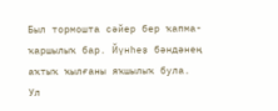Был тормошта сәйер бер ҡапма-ҡаршылыҡ бар. Йүнһеҙ бәндәнең аҡтыҡ ҡылғаны яҡшылыҡ була. Ул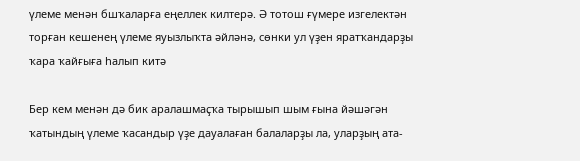үлеме менән бшҡаларға еңеллек килтерә. Ә тотош ғүмере изгелектән торған кешенең үлеме яуызлыҡта әйләнә, сөнки ул үҙен яратҡандарҙы ҡара ҡайғыға һалып китә

Бер кем менән дә бик аралашмаҫҡа тырышып шым ғына йәшәгән ҡатындың үлеме ҡасандыр үҙе дауалаған балаларҙы ла, уларҙың ата-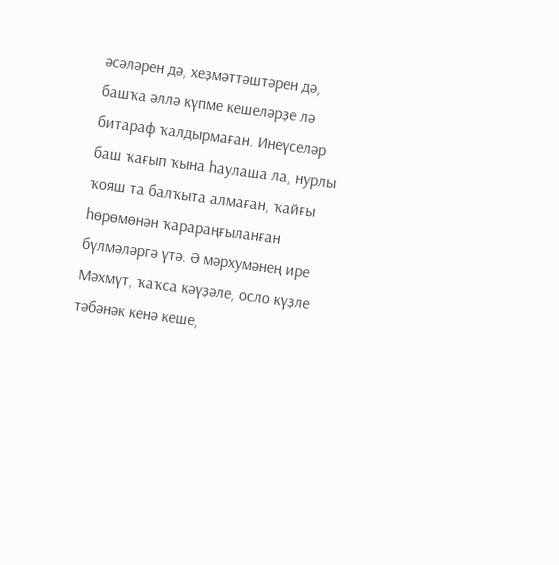әсәләрен дә, хеҙмәттәштәрен дә, башҡа әллә күпме кешеләрҙе лә битараф ҡалдырмаған. Инеүселәр баш ҡағып ҡына һаулаша ла, нурлы ҡояш та балҡыта алмаған, ҡайғы һөрөмөнән ҡарараңғыланған бүлмәләргә үтә. Ә мәрхумәнең ире Мәхмүт, ҡаҡса кәүҙәле, осло күҙле тәбәнәк кенә кеше,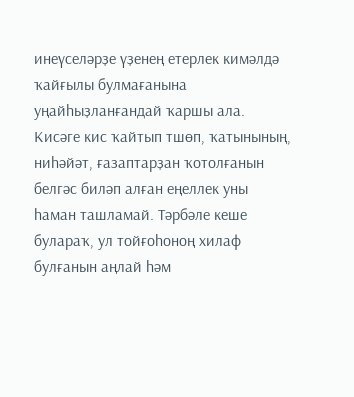инеүселәрҙе үҙенең етерлек кимәлдә ҡайғылы булмағанына уңайһыҙланғандай ҡаршы ала. Кисәге кис ҡайтып тшөп, ҡатынының, ниһәйәт, ғазаптарҙан ҡотолғанын белгәс биләп алған еңеллек уны һаман ташламай. Тәрбәле кеше булараҡ, ул тойғоһоноң хилаф булғанын аңлай һәм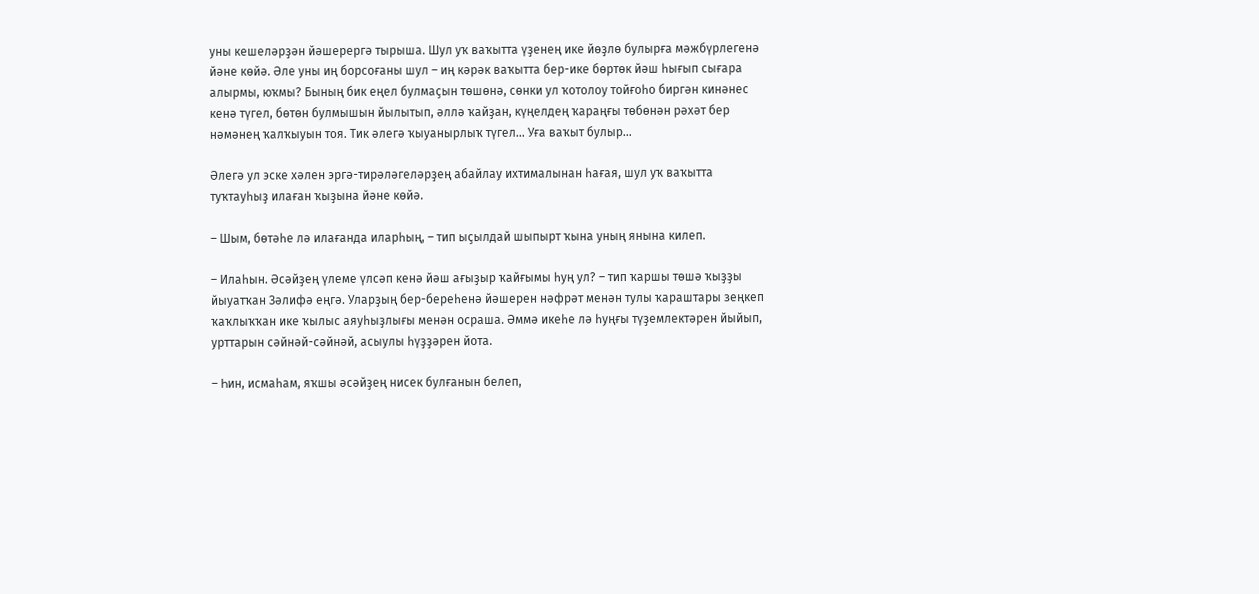уны кешеләрҙән йәшерергә тырыша. Шул уҡ ваҡытта үҙенең ике йөҙлө булырға мәжбүрлегенә йәне көйә. Әле уны иң борсоғаны шул – иң кәрәк ваҡытта бер-ике бөртөк йәш һығып сығара алырмы, юҡмы? Бының бик еңел булмаҫын төшөнә, сөнки ул ҡотолоу тойғоһо биргән кинәнес кенә түгел, бөтөн булмышын йылытып, әллә ҡайҙан, күңелдең ҡараңғы төбөнән рәхәт бер нәмәнең ҡалҡыуын тоя. Тик әлегә ҡыуанырлыҡ түгел... Уға ваҡыт булыр...

Әлегә ул эске хәлен эргә-тирәләгеләрҙең абайлау ихтималынан һағая, шул уҡ ваҡытта туҡтауһыҙ илаған ҡыҙына йәне көйә.

– Шым, бөтәһе лә илағанда иларһың, – тип ыҫылдай шыпырт ҡына уның янына килеп.

– Илаһын. Әсәйҙең үлеме үлсәп кенә йәш ағыҙыр ҡайғымы һуң ул? – тип ҡаршы төшә ҡыҙҙы йыуатҡан Зәлифә еңгә. Уларҙың бер-береһенә йәшерен нәфрәт менән тулы ҡараштары зеңкеп ҡаҡлыҡҡан ике ҡылыс аяуһыҙлығы менән осраша. Әммә икеһе лә һуңғы түҙемлектәрен йыйып, урттарын сәйнәй-сәйнәй, асыулы һүҙҙәрен йота.

– Һин, исмаһам, яҡшы әсәйҙең нисек булғанын белеп,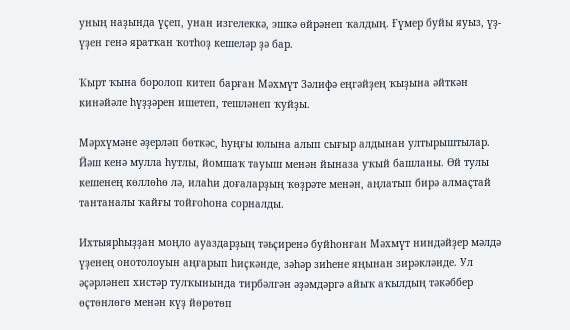уның наҙында үҫеп, унан изгелеккә, эшкә өйрәнеп ҡалдың. Ғүмер буйы яуыз, үҙ-үҙен генә яратҡан ҡотһоҙ кешеләр ҙә бар.

Ҡырт ҡына боролоп китеп барған Мәхмүт Зәлифә еңгәйҙең ҡыҙына әйткән кинәйәле һүҙҙәрен ишетеп, тешләнеп ҡуйҙы.

Мәрхүмәне әҙерләп бөткәс, һуңғы юлына алып сығыр алдынан ултырыштылар. Йәш кенә мулла һутлы, йомшаҡ тауыш менән йыназа уҡый башланы. Өй тулы кешенең көллөһө лә, илаһи доғаларҙың ҡөҙрәте менән, аңлатып бирә алмаҫтай тантаналы ҡайғы тойғоһона сорналды.

Ихтыярһыҙҙан моңло ауаздарҙың тәьҫиренә буйһонған Мәхмүт ниндәйҙер мәлдә үҙенең онотолоуын аңғарып һиҫкәнде, зәһәр зиһене яңынан зирәкләнде. Ул әҫәрләнеп хистәр тулҡынында тирбәлгән әҙәмдәргә айыҡ аҡылдың тәкәббер өҫтөнлөгө менән күҙ йөрөтөп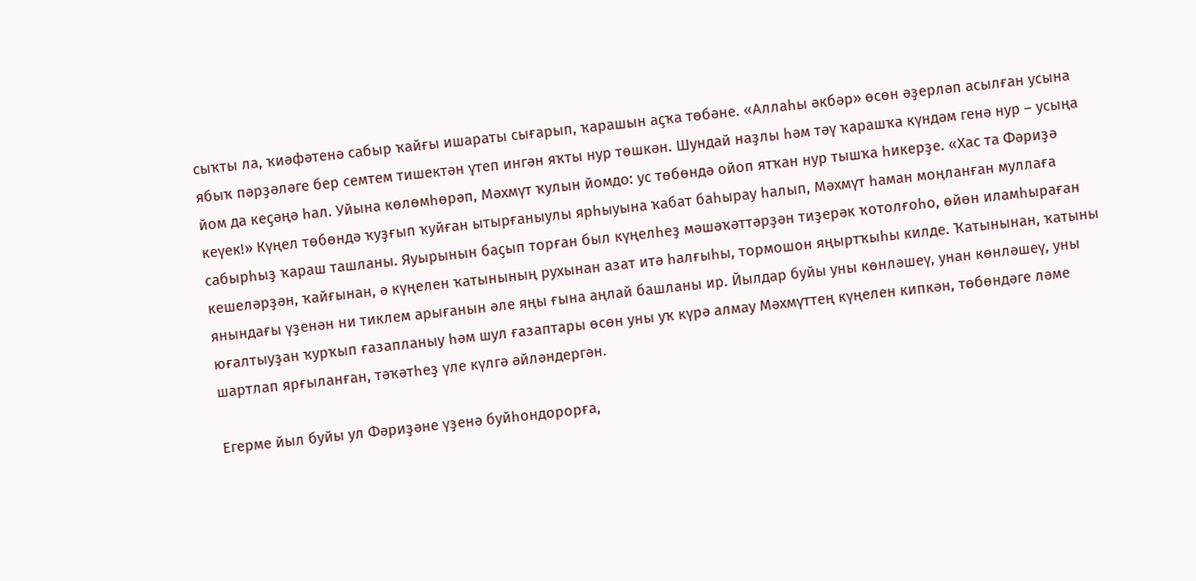сыҡты ла, ҡиәфәтенә сабыр ҡайғы ишараты сығарып, ҡарашын аҫҡа төбәне. «Аллаһы әкбәр» өсөн әҙерләп асылған усына ябыҡ пәрҙәләге бер семтем тишектән үтеп ингән яҡты нур төшкән. Шундай наҙлы һәм тәү ҡарашҡа күндәм генә нур – усыңа йом да кеҫәңә һал. Уйына көлөмһөрәп, Мәхмүт ҡулын йомдо: ус төбөндә ойоп ятҡан нур тышҡа һикерҙе. «Хас та Фәриҙә кеүек!» Күңел төбөндә ҡуҙғып ҡуйған ытырғаныулы ярһыуына ҡабат баһырау һалып, Мәхмүт һаман моңланған муллаға сабырһыҙ ҡараш ташланы. Яуырынын баҫып торған был күңелһеҙ мәшәҡәттәрҙән тиҙерәк ҡотолғоһо, өйөн иламһыраған кешеләрҙән, ҡайғынан, ә күңелен ҡатынының рухынан азат итә һалғыһы, тормошон яңыртҡыһы килде. Ҡатынынан, ҡатыны янындағы үҙенән ни тиклем арығанын әле яңы ғына аңлай башланы ир. Йылдар буйы уны көнләшеү, унан көнләшеү, уны юғалтыуҙан ҡурҡып ғазапланыу һәм шул ғазаптары өсөн уны уҡ күрә алмау Мәхмүттең күңелен кипкән, төбөндәге ләме шартлап ярғыланған, тәҡәтһеҙ үле күлгә әйләндергән.

Егерме йыл буйы ул Фәриҙәне үҙенә буйһондорорға,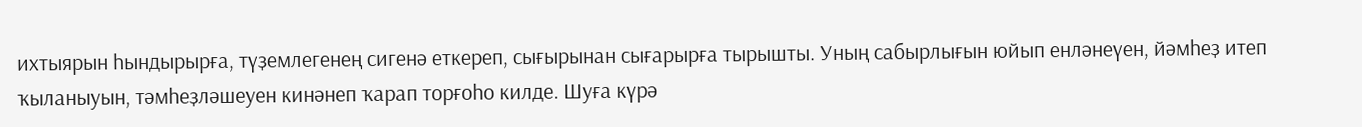ихтыярын һындырырға, түҙемлегенең сигенә еткереп, сығырынан сығарырға тырышты. Уның сабырлығын юйып енләнеүен, йәмһеҙ итеп ҡыланыуын, тәмһеҙләшеуен кинәнеп ҡарап торғоһо килде. Шуға күрә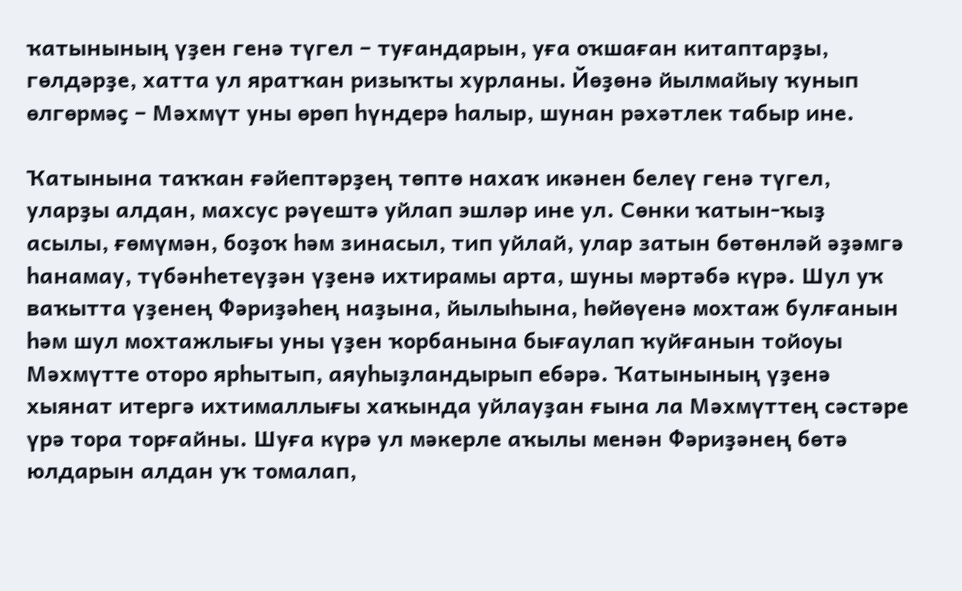ҡатынының үҙен генә түгел – туғандарын, уға оҡшаған китаптарҙы, гөлдәрҙе, хатта ул яратҡан ризыҡты хурланы. Йөҙөнә йылмайыу ҡунып өлгөрмәҫ – Мәхмүт уны өрөп һүндерә һалыр, шунан рәхәтлек табыр ине.

Ҡатынына таҡҡан ғәйептәрҙең төптө нахаҡ икәнен белеү генә түгел, уларҙы алдан, махсус рәүештә уйлап эшләр ине ул. Сөнки ҡатын-ҡыҙ асылы, ғөмүмән, боҙоҡ һәм зинасыл, тип уйлай, улар затын бөтөнләй әҙәмгә һанамау, түбәнһетеүҙән үҙенә ихтирамы арта, шуны мәртәбә күрә. Шул уҡ ваҡытта үҙенең Фәриҙәһең наҙына, йылыһына, һөйөүенә мохтаж булғанын һәм шул мохтажлығы уны үҙен ҡорбанына бығаулап ҡуйғанын тойоуы Мәхмүтте оторо ярһытып, аяуһыҙландырып ебәрә. Ҡатынының үҙенә хыянат итергә ихтималлығы хаҡында уйлауҙан ғына ла Мәхмүттең сәстәре үрә тора торғайны. Шуға күрә ул мәкерле аҡылы менән Фәриҙәнең бөтә юлдарын алдан уҡ томалап,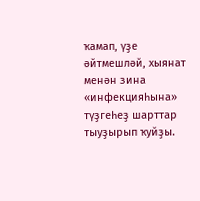ҡамап, үҙе әйтмешләй, хыянат менән зина «инфекцияһына» түҙгеһеҙ шарттар тыуҙырып ҡуйҙы.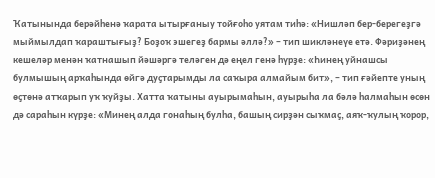Ҡатынында берәйһенә ҡарата ытырғаныу тойғоһо уятам тиһә: «Нишләп бер-берегеҙгә мыймылдап ҡараштығыҙ? Боҙоҡ эшегеҙ бармы әллә?» – тип шикләнеүе етә. Фәриҙәнең кешеләр менән ҡатнашып йәшәргә теләген дә еңел генә һүрҙе: «Һинең уйнашсы булмышың арҡаһында өйгә дуҫтарымды ла саҡыра алмайым бит», – тип ғәйепте уның өҫтөнә атҡарып уҡ ҡуйҙы. Хатта ҡатыны ауырымаһын, ауырыһа ла бәлә һалмаһын өсөн дә сараһын күрҙе: «Минең алда гонаһың булһа, башың сирҙән сыҡмаҫ, аяҡ-ҡулың ҡорор,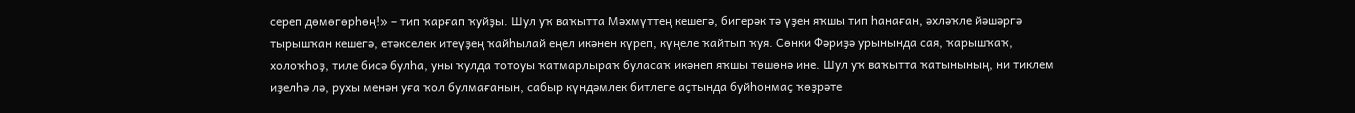сереп дөмөгөрһөң!» – тип ҡарғап ҡуйҙы. Шул уҡ ваҡытта Мәхмүттең кешегә, бигерәк тә үҙен яҡшы тип һанаған, әхләҡле йәшәргә тырышҡан кешегә, етәкселек итеүҙең ҡайһылай еңел икәнен күреп, күңеле ҡайтып ҡуя. Сөнки Фәриҙә урынында сая, ҡарышҡаҡ, холоҡһоҙ, тиле бисә булһа, уны ҡулда тотоуы ҡатмарлыраҡ буласаҡ икәнеп яҡшы төшөнә ине. Шул уҡ ваҡытта ҡатынының, ни тиклем иҙелһә лә, рухы менән уға ҡол булмағанын, сабыр күндәмлек битлеге аҫтында буйһонмаҫ ҡөҙрәте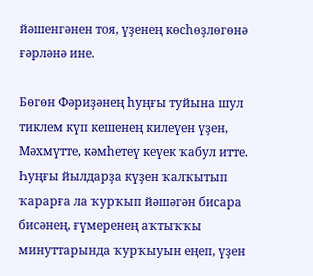йәшенгәнен тоя, үҙенең көсһөҙлөгөнә ғәрләнә ине.

Бөгөн Фәриҙәнең һуңғы туйына шул тиклем күп кешенең килеүен үҙен, Мәхмүтте, кәмһетеү кеүек ҡабул итте. Һуңғы йылдарҙа күҙен ҡалҡытып ҡарарға ла ҡурҡып йәшәгән бисара бисәнең, ғүмеренең аҡтыҡҡы минуттарында ҡурҡыуын еңеп, үҙен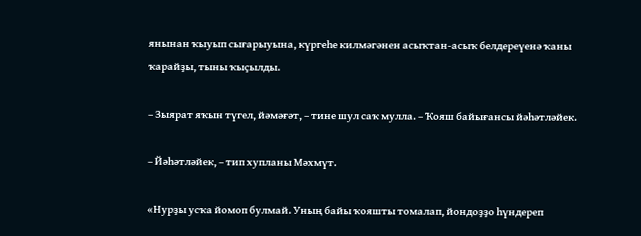янынан ҡыуып сығарыуына, күргеһе килмәгәнен асыҡтан-асыҡ белдереүенә ҡаны ҡарайҙы, тыны ҡыҫылды.

– Зыярат яҡын түгел, йәмәғәт, – тине шул саҡ мулла. – Ҡояш байығансы йәһәтләйек.

– Йәһәтләйек, – тип хупланы Мәхмүт.

«Нурҙы усҡа йомоп булмай. Уның байы ҡояшты томалап, йондоҙҙо һүндереп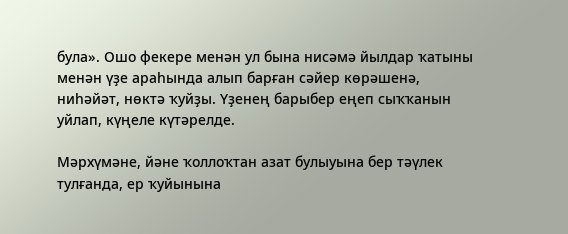була». Ошо фекере менән ул бына нисәмә йылдар ҡатыны менән үҙе араһында алып барған сәйер көрәшенә, ниһәйәт, нөктә ҡуйҙы. Үҙенең барыбер еңеп сыҡҡанын уйлап, күңеле күтәрелде.

Мәрхүмәне, йәне ҡоллоҡтан азат булыуына бер тәүлек тулғанда, ер ҡуйынына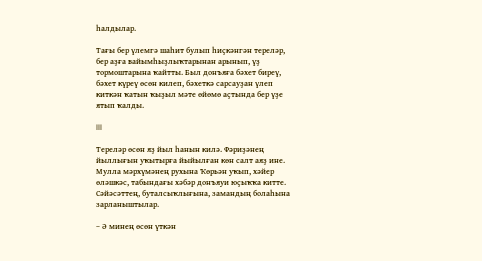һалдылар.

Тағы бер үлемгә шаһит булып һиҫкәнгән тереләр, бер аҙға вайымһыҙлыҡтарынан арынып, үҙ тормоштарына ҡайтты. Был донъяға бәхет биреү, бәхет күреү өсөн килеп, бәхеткә сарсауҙан үлеп киткән ҡатын ҡыҙыл мәте өйөмө аҫтында бер үҙе ятып ҡалды.

III

Тереләр өсөн яҙ йыл һанын килә. Фәриҙәнең йыллығын уҡытырға йыйылған көн салт аяҙ ине. Мулла мәрхүмәнең рухына Ҡөрьән уҡып, хәйер өләшкәс, табындағы хәбәр донъяуи юҫыҡҡа китте. Сәйәсәттең, буталсыҡлығына, замандың болаһына зарланыштылар.

– Ә минең өсөн үткән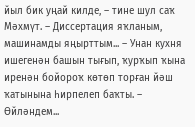йыл бик уңай килде, – тине шул саҡ Мәхмүт. – Диссертация яҡланым, машинамды яңырттым... – Унан кухня ишегенән башын тығып, ҡурҡып ҡына иренән бойороҡ көтөп торған йәш ҡатынына һирпелеп баҡты. – Өйләндем...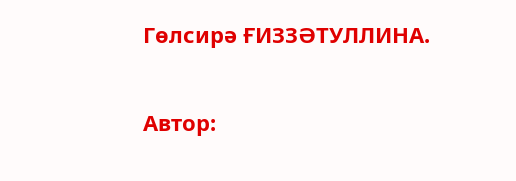Гөлсирә ҒИЗЗӘТУЛЛИНА.

Автор: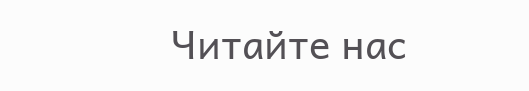Читайте нас